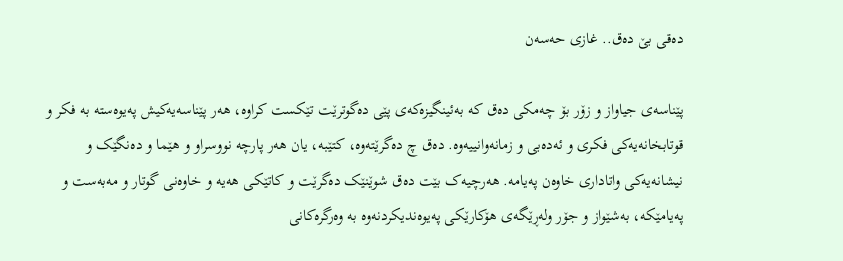دەقی بێ دەق.. غازی حەسەن

پێناسەی جیاواز و زۆر بۆ چەمکی دەق کە بەئینگیزەکەی پێی دەگوترێت تێکست کراوە، هەر پێناسەیەکیش پەیوەستە بە فکر و قوتابخانەیەکی فکری و ئەدەبی و زمانەوانییەوە. دەق چ دەگرێتەوە، کتێبە، یان هەر پارچە نووسراو و هێما و دەنگێک و نیشانەیەکی واتاداری خاوەن پەیامە. هەرچیەک بێت دەق شوێنێک دەگرێت و کاتێکی هەیە و خاوەنی گوتار و مەبەست و پەیامێکە، بەشێواز و جۆر ولەڕێگەی هۆکارێکی پەیوەندیکردنەوە بە وەرگرەکانی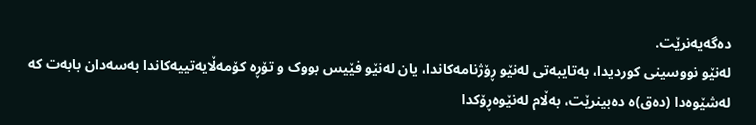دەگەیەنرێت.
لەنێو نووسینی کوردیدا، بەتایبەتی لەنێو ڕۆژنامەکاندا، یان لەنێو فێیس بووک و تۆڕە کۆمەڵایەتییەکاندا بەسەدان بابەت کە لەشێوەدا (دەق)ە دەبینرێت، بەڵام لەنێوەڕۆکدا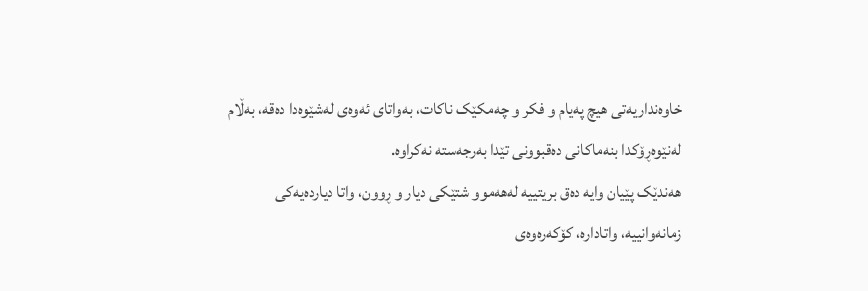خاوەنداریەتی هیچ پەیام و فکر و چەمکێک ناکات، بەواتای ئەوەی لەشێوەدا دەقە، بەڵام لەنێوەڕۆکدا بنەماکانی دەقبوونی تێدا بەرجەستە نەکراوە.
هەندێک پێیان وایە دەق بریتییە لەهەموو شتێکی دیار و ڕوون، واتا دیاردەیەکی زمانەوانییە، واتادارە، کۆکەرەوەی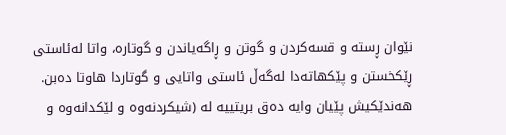نێوان ڕستە و قسەکردن و گوتن و ڕاگەیاندن و گوتارە، واتا لەئاستی ڕێکخستن و پێکهاتەدا لەگەڵ ئاستی واتایی و گوتاردا هاوتا دەبن. هەندێکیش پێیان وایە دەق بریتییە لە (شیکردنەوە و لێکدانەوە و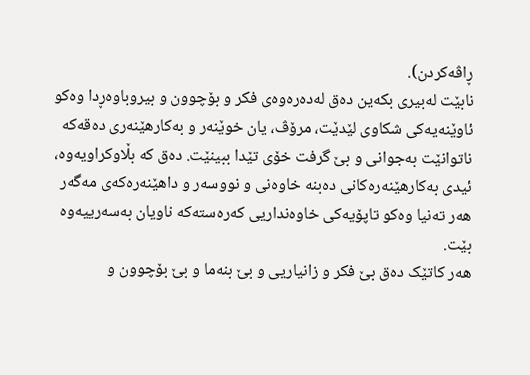ڕاڤەکردن).
نابێت لەبیری بکەین دەق لەدەرەوەی فکر و بۆچوون و بیروباوەڕدا وەکو ئاوێنەیەکی شکاوی لێدێت، مرۆڤ، یان خوێنەر و بەکارهێنەری دەقەکە ناتوانێت بەجوانی و بێ گرفت خۆی تێدا ببینێت. دەق کە بڵاوکراویەوە، ئیدی بەکارهێنەرەکانی دەبنە خاوەنی و نووسەر و داهێنەرەکەی مەگەر هەر تەنیا وەکو تاپۆیەکی خاوەنداریی کەرەستەکە ناویان بەسەرییەوە بێت.
هەر کاتێک دەق بێ فکر و زانیاریی و بێ بنەما و بێ بۆچوون و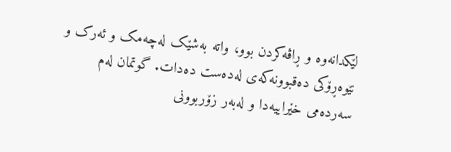لێکدانەوە و ڕاڤەکردن بوو، واتە بەشێک لەچەمک و ئەرک و نێوەڕۆکی دەقبوونەکەی لەدەست دەدات. گوتمان لەم سەردەمی خێراییەدا و لەبەر زۆربوونی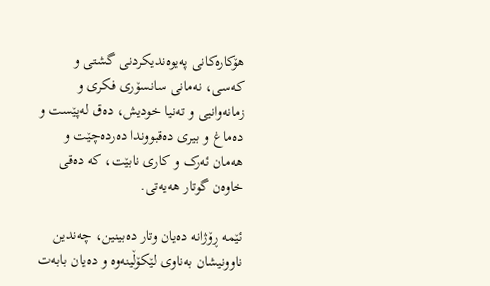هۆکارەکانی پەیوەندیکردنی گشتی و کەسی، نەمانی سانسۆری فکری و زمانەوانیی و تەنیا خودیش، دەق لەپێست و دەماغ و بیری دەقبووندا دەردەچێت و هەمان ئەرک و کاری نابێت، کە دەقی خاوەن گوتار هەیەتی.

ئێمە ڕۆژانە دەیان وتار دەبینین، چەندین ناوونیشان بەناوی لێکۆڵینەوە و دەیان بابەت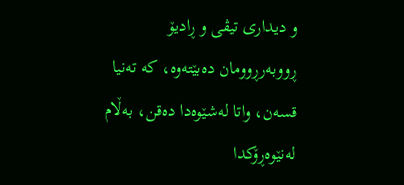و دیداری تیڤی و ڕادیۆ ڕووبەرڕوومان دەبێتەوە، کە تەنیا قسەن، واتا لەشێوەدا دەقن، بەڵام لەنێوەڕۆکدا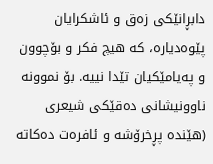دابڕانێکی زەق و ئاشکرایان پێوەدیارە، کە هیچ فکر و بۆچوون و پەیامێکیان تێدا نییە. بۆ نموونە ناوونیشانی دەقێکی شیعری (هێندە پڕخرۆشە و ئافرەت دەکاتە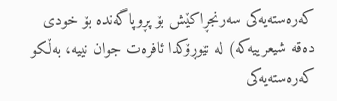کەرەستەیەکی سەرنجڕاکێش بۆ پڕوپاگەندە بۆ خودی دەقە شیعرییەکە) لە نێوڕۆکدا ئافرەت جوان نییە، بەڵکو کەرەستەیەکی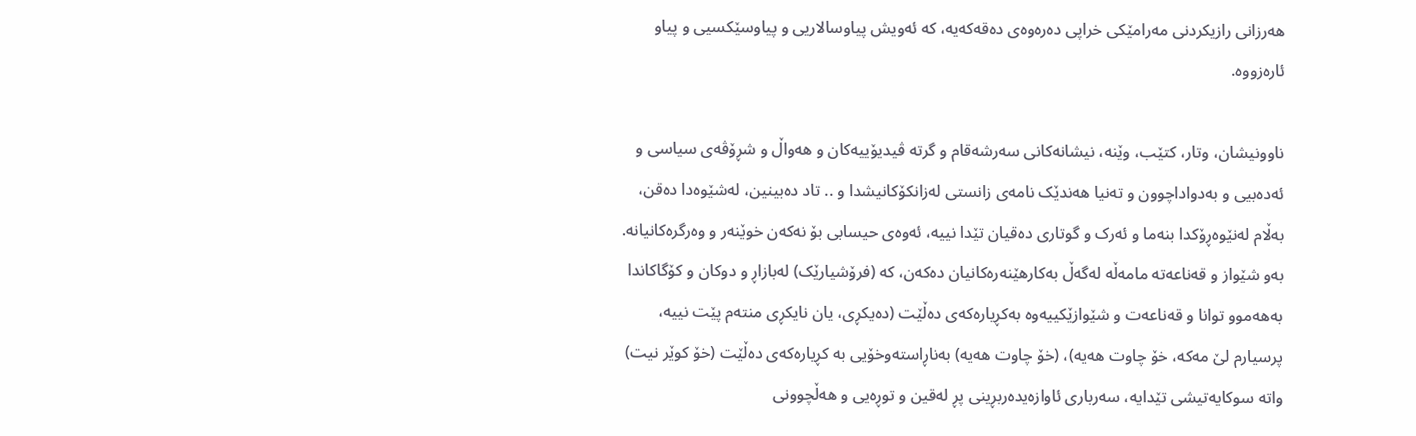هەرزانی رازیکردنی مەرامێکی خراپی دەرەوەی دەقەکەیە، کە ئەویش پیاوسالاریی و پیاوسێکسیی و پیاو ئارەزووە.

ناوونیشان، وتار، کتێب، وێنە، نیشانەکانی سەرشەقام و گرتە ڤیدیۆییەکان و هەواڵ و شڕۆڤەی سیاسی و ئەدەبیی و بەدواداچوون و تەنیا هەندێک نامەی زانستی لەزانکۆکانیشدا و .. تاد دەبینین، لەشێوەدا دەقن، بەڵام لەنێوەڕۆکدا بنەما و ئەرک و گوتاری دەقیان تێدا نییە، ئەوەی حیسابی بۆ نەکەن خوێنەر و وەرگرەکانیانە. بەو شێواز و قەناعەتە مامەڵە لەگەڵ بەکارهێنەرەکانیان دەکەن، کە (فرۆشیارێک) لەبازاڕ و دوکان و کۆگاکاندا بەهەموو توانا و قەناعەت و شێوازێکییەوە بەکڕیارەکەی دەڵێت (دەیکڕی، یان نایکڕی منتەم پێت نییە، پرسیارم لێ مەکە، خۆ چاوت هەیە)، (خۆ چاوت هەیە) بەناڕاستەوخۆیی بە کڕیارەکەی دەڵێت (خۆ کوێر نیت) واتە سوکایەتیشی تێدایە، سەرباری ئاوازەیدەربڕینی پڕ لەقین و توڕەیی و هەڵچوونی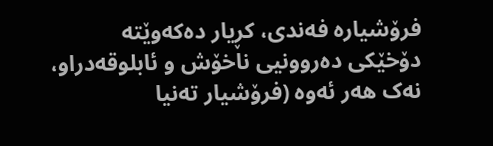فرۆشیارە فەندی، کڕیار دەکەوێتە دۆخێکی دەروونیی ناخۆش و ئابلوقەدراو، نەک هەر ئەوە (فرۆشیار تەنیا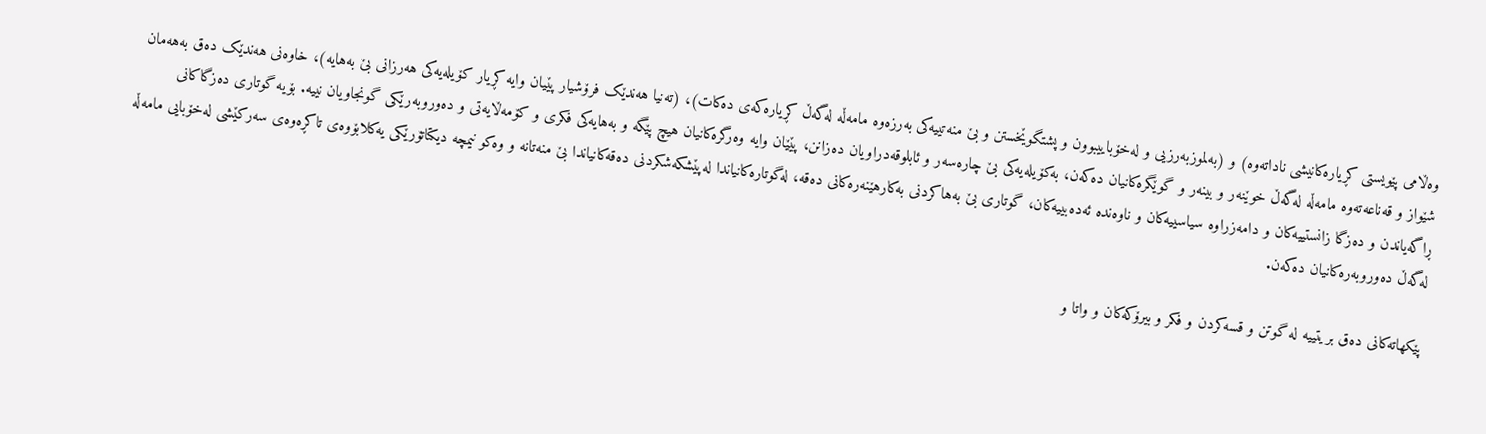وەڵامی پێویستی کڕیارەکانیشی ناداتەوە) و (بەلموزبەرزیی و لەخۆباییبوون و پشتگوێخستن و بێ منەتییەکی بەرزەوە مامەڵە لەگەڵ کڕیارەکەی دەکات)، (تەنیا هەندێک فرۆشیار پێیان وایە کڕیار کۆیلەیەکی هەرزانی بێ بەهایە)، خاوەنی هەندێک دەق بەهەمان شێواز و قەناعەتەوە مامەڵە لەگەڵ خوێنەر و بینەر و گوێگرەکانیان دەکەن، بەکۆیلەیەکی بێ چارەسەر و ئابلوقەدراویان دەزانن، پێێان وایە وەرگرەکانیان هیچ پێگە و بەهایەکی فکری و کۆمەڵایەتی و دەوروبەرێکی گونجاویان نییە. بۆیە گوتاری دەزگاکانی ڕاگەیاندن و دەزگا زانستییەکان و دامەزراوە سیاسییەکان و ناوەندە ئەدەبییەکان، گوتاری بێ بەهاکردنی بەکارهێنەرەکانی دەقە، لەگوتارەکانیاندا لەپێشکەشکردنی دەقەکانیاندا بێ منەتانە و وەکو نیمچە دیکتاتۆرێکی یەکلابۆوەی تاکڕەوەی سەرکێشی لەخۆبایی مامەڵە لەگەڵ دەوروبەرەکانیان دەکەن.

پێکهاتەکانی دەق بریتییە لە گوتن و قسەکردن و فکر و بیرۆکەکان و واتا و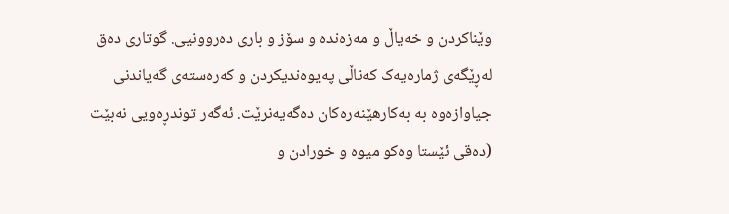وێناکردن و خەیاڵ و مەزەندە و سۆز و باری دەروونیی. گوتاری دەق لەڕێگەی ژمارەیەک کەناڵی پەیوەندیکردن و کەرەستەی گەیاندنی جیاوازەوە بە بەکارهێنەرەکان دەگەیەنرێت. ئەگەر توندڕەویی نەبێت (دەقی ئێستا وەکو میوە و خورادن و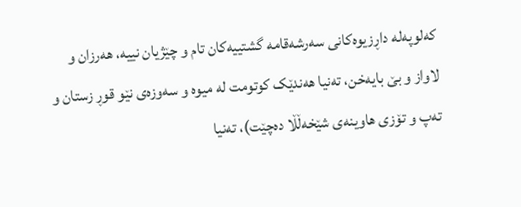کەلوپەلە داڕزیوەکانی سەرشەقامە گشتییەکان تام و چێژیان نییە، هەرزان و لاواز و بێ بایەخن، تەنیا هەندێک کوتومت لە میوە و سەوزەی نێو قوڕ زستان و تەپ و تۆزی هاوینەی شێخەڵڵا دەچێت)، تەنیا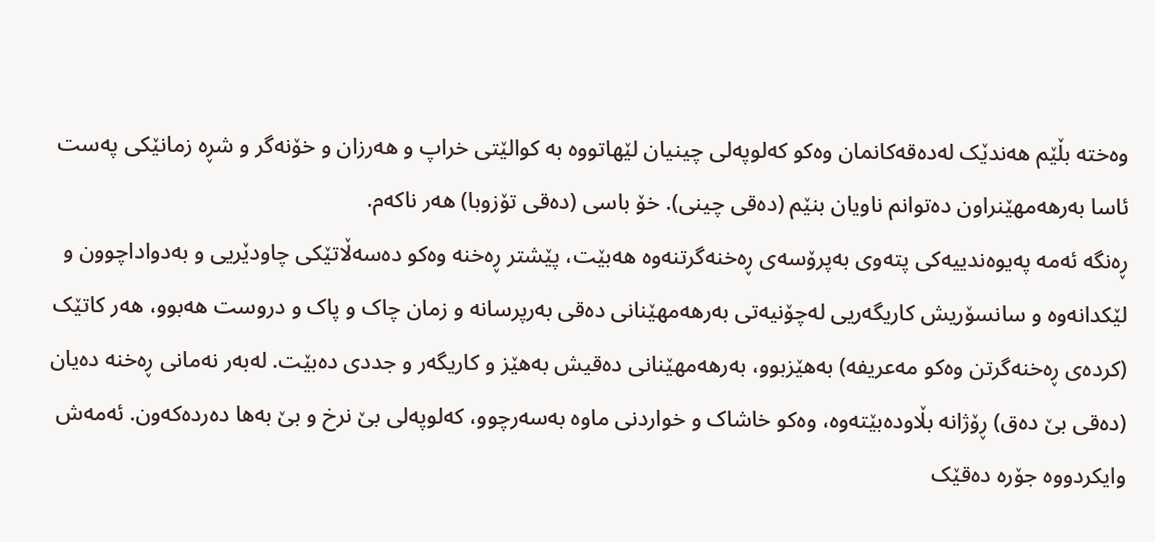وەختە بڵێم هەندێک لەدەقەکانمان وەکو کەلوپەلی چینیان لێهاتووە بە کوالێتی خراپ و هەرزان و خۆنەگر و شڕە زمانێکی پەست ئاسا بەرهەمهێنراون دەتوانم ناویان بنێم (دەقی چینی). خۆ باسی (دەقی تۆزوبا) هەر ناکەم.
ڕەنگە ئەمە پەیوەندییەکی پتەوی بەپرۆسەی ڕەخنەگرتنەوە هەبێت، پێشتر ڕەخنە وەکو دەسەڵاتێکی چاودێریی و بەدواداچوون و لێکدانەوە و سانسۆریش کاریگەریی لەچۆنیەتی بەرهەمهێنانی دەقی بەرپرسانە و زمان چاک و پاک و دروست هەبوو، هەر کاتێک (کردەی ڕەخنەگرتن وەکو مەعریفە) بە‌هێزبوو، بەرهەمهێنانی دەقیش بەهێز و کاریگەر و جددی دەبێت. لەبەر نەمانی ڕەخنە دەیان (دەقی بێ دەق) ڕۆژانە بڵاودەبێتەوە، وەکو خاشاک و خواردنی ماوە بەسەرچوو، کەلوپەلی بێ نرخ و بێ بەها دەردەکەون. ئەمەش وایکردووە جۆرە دەقێک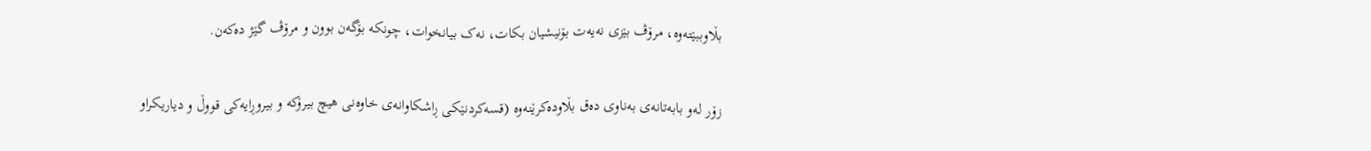بڵاوببێتەوە، مرۆڤ بێزی نەیەت بۆنیشیان بکات، نەک بیانخوات، چونکە بۆگەن بوون و مرۆڤ گێژ دەکەن.

زۆر لەو بابەتانەی بەناوی دەق بڵاودەکرێنەوە (قسەکردنێکی ڕاشکاوانەی خاوەنی هیچ بیرۆکە و بیروڕایەکی قووڵ و دیاریکراو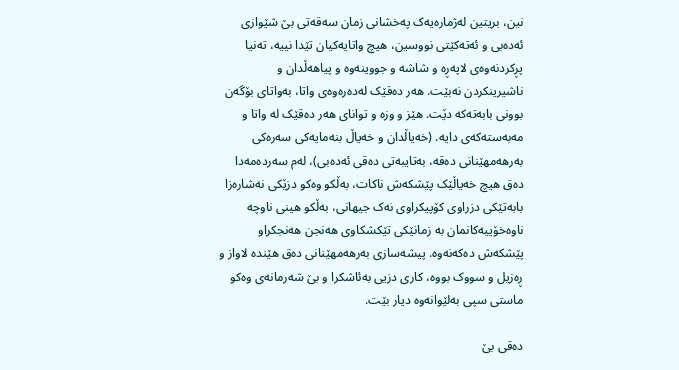نین، بریتین لەژمارەیەک پەخشانی زمان سەقەتی بێ شێوازی ئەدەبی و ئەتەکێتی نووسین، هیچ واتایەکیان تێدا نییە، تەنیا پڕکردنەوەی لاپەڕە و شاشە و جووینەوە و پیاهەڵدان و ناشیرینکردن نەبێت. هەر دەقێک لەدەرەوەی واتا، بەواتای بۆگەن بوونی بابەتەکە دێت. هێز و وزە و توانای هەر دەقێک لە واتا و مەبەستەکەی دایە. (خەیاڵدان و خەیاڵ بنەمایەکی سەرەکی بەرهەمهێنانی دەقە، بەتایبەتی دەقی ئەدەبی)، لەم سەردەمەدا دەق هیچ خەیاڵێک پێشکەش ناکات، بەڵکو وەکو دزێکی نەشارەزا بابەتێکی دزراوی کۆپیکراوی نەک جیهانی، بەڵکو هینی ناوچە ناوەخۆییەکانمان بە زمانێکی تێکشکاوی هەنجن هەنجکراو پێشکەش دەکەنەوە. پیشەسازی بەرهەمهێنانی دەق هێندە لاواز و ڕەزیل و سووک بووە، کاری دزیی بەئاشکرا و بێ شەرمانەی وەکو ماستی سپی بەلێوانەوە دیار بێت.

دەقی بێ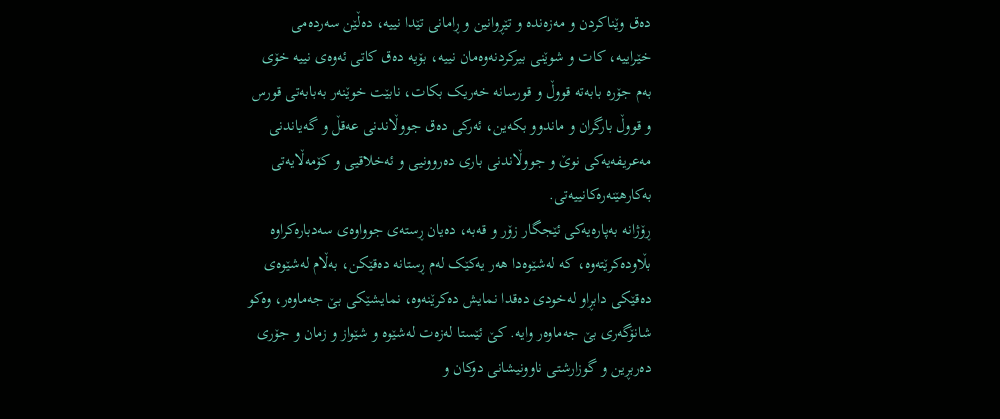دەق وێناکردن و مەزەندە و تێڕوانین و ڕامانی تێدا نییە، دەڵێن سەردەمی خێراییە، کات و شوێنی بیرکردنەوەمان نییە، بۆیە دەق کاتی ئەوەی نییە خۆی بەم جۆرە بابەتە قووڵ و قورسانە خەریک بکات، نابێت خوێنەر بەبابەتی قورس و قووڵ بارگران و ماندوو بکەین، ئەرکی دەق جووڵاندنی عەقڵ و گەیاندنی مەعریفەیەکی نوێ و جووڵاندنی باری دەروونیی و ئەخلاقیی و کۆمەڵایەتی بەکارهێنەرەکانییەتی.
ڕۆژانە بەپارەیەکی ئێجگار زۆر و قەبە، دەیان ڕستەی جوواوەی سەدبارەکراوە بڵاودەکرێتەوە، کە لەشێوەدا هەر یەکێک لەم ڕستانە دەقێکن، بەڵام لەشێوەی دەقێکی دابڕاو لەخودی دەقدا نمایش دەکرێنەوە، نمایشێکی بێ جەماوەر، وەکو شانۆگەری بێ جەماوەر وایە. کێ ئێستا لەزەت لەشێوە و شێواز و زمان و جۆری دەربڕین و گوزارشتی ناوونیشانی دوکان و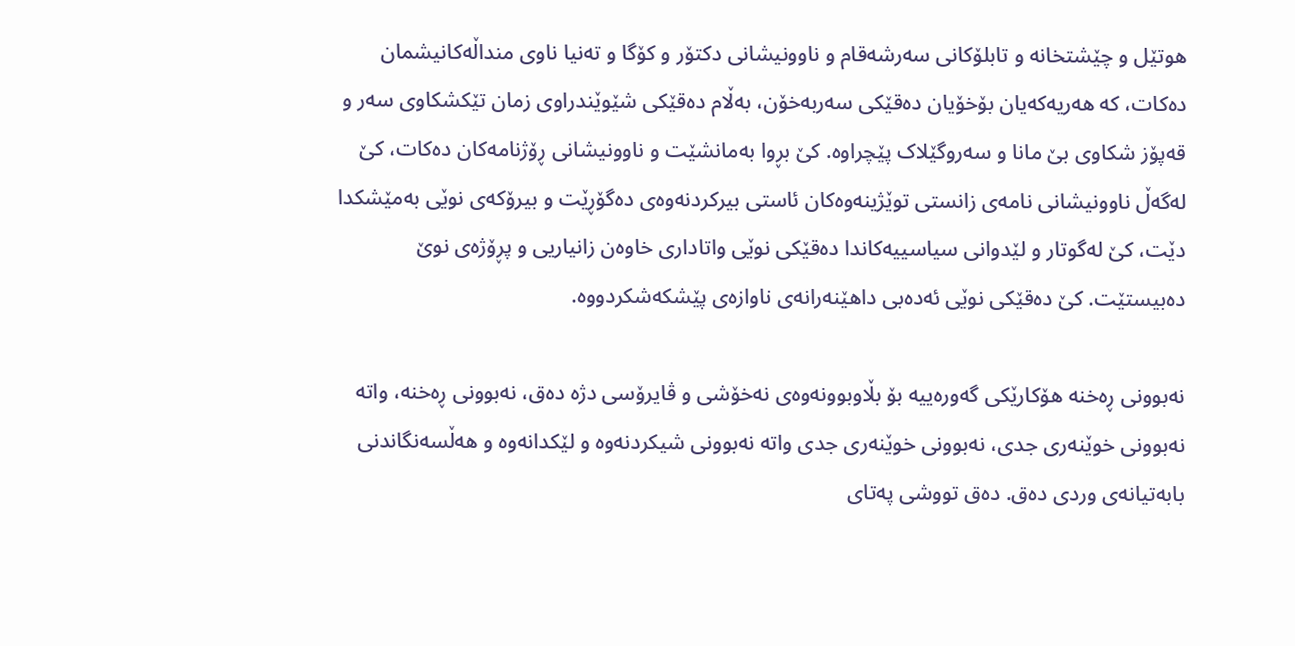هوتێل و چێشتخانە و تابلۆکانی سەرشەقام و ناوونیشانی دکتۆر و کۆگا و تەنیا ناوی منداڵەکانیشمان دەکات، کە هەریەکەیان بۆخۆیان دەقێکی سەربەخۆن، بەڵام دەقێکی شێوێندراوی زمان تێکشکاوی سەر و قەپۆز شکاوی بێ مانا و سەروگێلاک پێچراوە. کێ بڕوا بەمانشێت و ناوونیشانی ڕۆژنامەکان دەکات، کێ لەگەڵ ناوونیشانی نامەی زانستی توێژینەوەکان ئاستی بیرکردنەوەی دەگۆڕێت و بیرۆکەی نوێی بەمێشکدا دێت، کێ لەگوتار و لێدوانی سیاسییەکاندا دەقێکی نوێی واتاداری خاوەن زانیاریی و پڕۆژەی نوێ دەبیستێت. کێ دەقێکی نوێی ئەدەبی داهێنەرانەی ناوازەی پێشکەشکردووە.

نەبوونی ڕەخنە هۆکارێکی گەورەییە بۆ بڵاوبوونەوەی نەخۆشی و ڤایرۆسی دژە دەق، نەبوونی ڕەخنە، واتە نەبوونی خوێنەری جدی، نەبوونی خوێنەری جدی واتە نەبوونی شیکردنەوە و لێکدانەوە و هەڵسەنگاندنی بابەتیانەی وردی دەق. دەق تووشی پەتای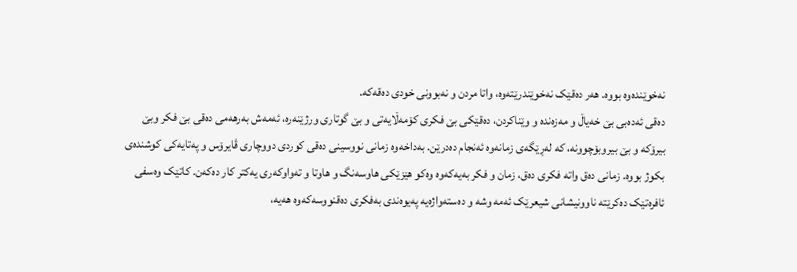نەخوێندەوە بووە. هەر دەقێک نەخوێندرێتەوە، واتا مردن و نەبوونی خودی دەقەکە.
دەقی ئەدەبی بێ خەیاڵ و مەزەندە و وێناکردن، دەقێکی بێ فکری کۆمەڵایەتی و بێ گوتاری ورژێنەرە، ئەمەش بەرهەمی دەقی بێ فکر وبێ بیرۆکە و بێ بیروبۆچوونە، کە لەڕێگەی زمانەوە ئەنجام دەدرێن. بەداخەوە زمانی نووسینی دەقی کوردی دووچاری ڤایرۆس و پەتایەکی کوشندەی بکوژ بووە. زمانی دەق واتە فکری دەق، زمان و فکر بەیەکەوە وەکو هێزێکی هاوسەنگ و هاوتا و تەواوکەری یەکتر کار دەکەن. کاتێک وەسفی ئافرەتێک دەکرێتە ناوونیشانی شیعرێک ئەمە وشە و دەستەواژەیە پەیوەندی بەفکری دەقنووسەکەوە هەیە،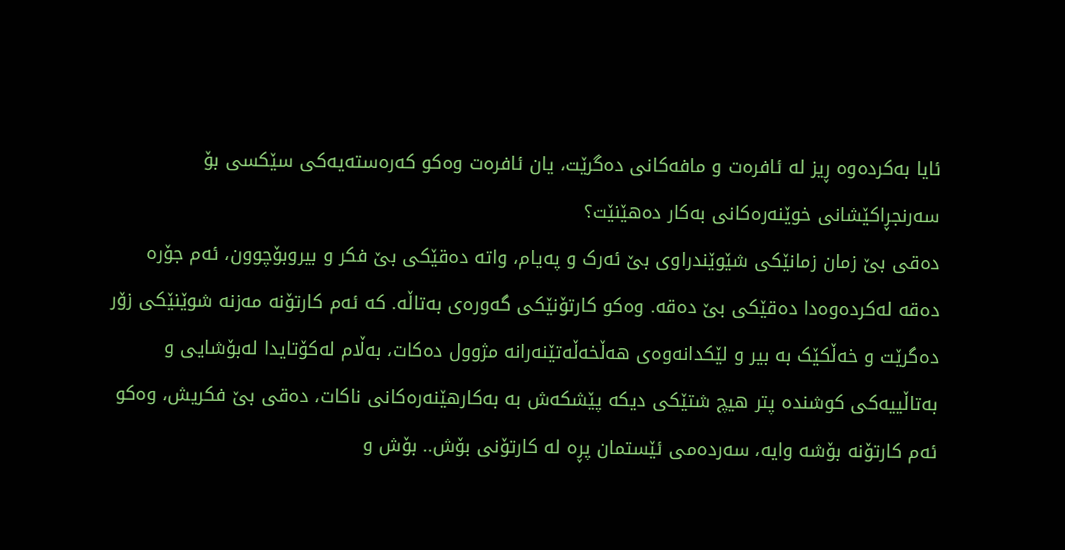ئایا بەکردەوە ڕیز لە ئافرەت و مافەکانی دەگرێت، یان ئافرەت وەکو کەرەستەیەکی سێکسی بۆ سەرنجڕاکێشانی خوێنەرەکانی بەکار دە‌‌هێنێت؟
دەقی بێ زمان زمانێکی شێوێندراوی بێ ئەرک و پەیام، واتە دەقێکی بێ فکر و بیروبۆچوون، ئەم جۆرە دەقە لەکردەوەدا دەقێکی بێ دەقە. وەکو کارتۆنێکی گەورەی بەتاڵە. کە ئەم کارتۆنە مەزنە شوێنێکی زۆر دەگرێت و خەڵکێک بە بیر و لێکدانەوەی هەڵخەڵەتێنەرانە مژوول دەکات، بەڵام لەکۆتایدا لەبۆشایی و بەتاڵییەکی کوشندە پتر هیچ شتێکی دیکە پێشکەش بە بەکارهێنەرەکانی ناکات، دەقی بێ فکریش، وەکو ئەم کارتۆنە بۆشە وایە، سەردەمی ئێستمان پڕە لە کارتۆنی بۆش.. بۆش و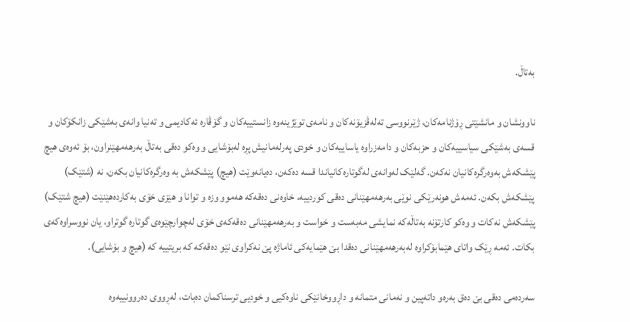بەتاڵ.

ناوونشان و مانشێتی ڕۆژنامەکان، ژێرنووسی تەلەڤزیۆنەکان و نامەی توێژینەوە زانستییەکان و گۆڤارە ئەکادیمی و تەنیا وانەی بەشێکی زانکۆکان و قسەی بەشێکی سیاسییەکان و حزبەکان و دامەزراوە یاساییەکان و خودی پەرلەمانیش پڕە لەبۆشایی و وەکو دەقی بەتاڵ بەرهەمهێنراون، بۆ ئەوەی هیچ پێشکەش بەوەرگرەکانیان نەکەن. گەلێک لەوانەی لەگوتارەکانیاندا قسە دەکەن، دەیانەوێت (هیچ) پێشکەش بە وەرگرەکانیان بکەن، نە (شتێک) پێشکەش بکەن. ئەمەش هونەرێکی نوێی بەرهەمهێنانی دەقی کوردییە، خاوەنی دەقەکە هەموو وزە و توانا و هێزی خۆی بەکاردەهێنێت (هیچ شتێک) پێشکەش نەکات و وەکو کارتۆنە بەتاڵەکە نمایشی مەبەست و خواست و بەرهەمهێنانی دەقەکەی خۆی لەچوارچێوەی گوتارە گوتراو، یان نووسراوەکەی بکات. ئەمە ڕێک واتای هێمابۆکراوە لەبەرهەمهێنانی دەقدا بێ هێمایەکی ئاماژە پێ نەکراوی نێو دەقەکە کە بریتییە کە (هیچ و بۆشایی).

سەردەمی دەقی بێ دەق بەرەو داتەپین و نەمانی متمانە و داڕووخانێکی ناوەکیی و خودیی ترسناکمان دەبات، لەڕووی دەروونییەوە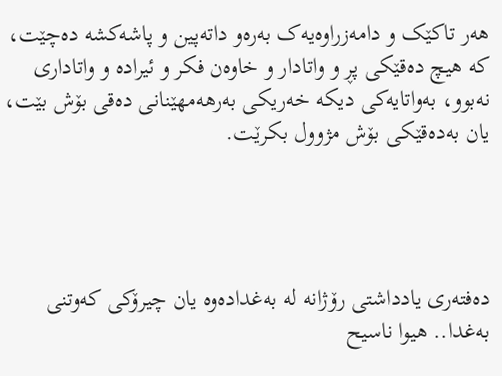هەر تاکێک و دامەزراوەیەک بەرەو داتەپین و پاشەکشە دەچێت، کە هیچ دەقێکی پڕ و واتادار و خاوەن فکر و ئیرادە و واتاداری نەبوو، بەواتایەکی دیکە خەریکی بەرهەمهێنانی دەقی بۆش بێت، یان بەدەقێکی بۆش مژوول بکرێت.




ده‌فته‌ری یادداشتی رۆژانه‌ له‌ به‌غداده‌وه یان چیرۆکی که‌وتنی به‌غدا.. هیوا ناسیح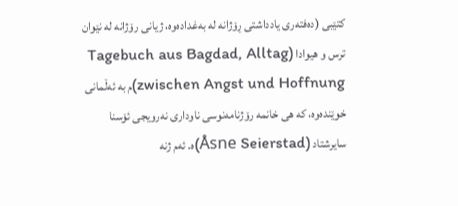کتێبی (ده‌فته‌ری یادداشتی ڕۆژانه‌ له‌ به‌غداده‌وه‌، ژیانی رۆژانه‌ له نێوان ترس و هیوادا (Tagebuch aus Bagdad, Alltag zwischen Angst und Hoffnung)م به‌ ئه‌ڵمانی خوێنده‌و‌ه‌، که‌ هی خانمه‌ رۆژنامه‌نوسی ناوداری نه‌رویجی ئۆسنا سایرشتاد (Åsne Seierstad)ه. ئه‌م ژنه‌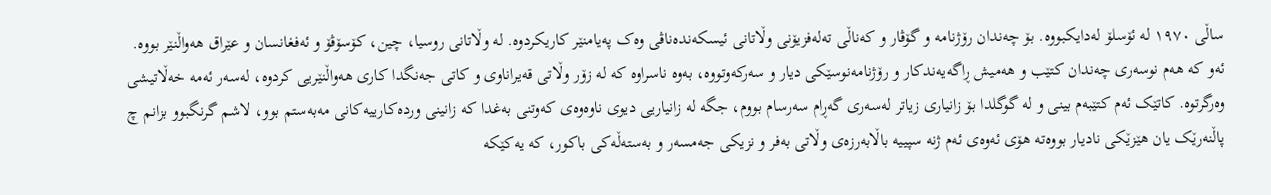ساڵی ١٩٧٠ له‌ ئۆسلۆ له‌‌دایکبووه‌. بۆ چه‌‌ندان رۆژنامه‌ و گۆڤار و که‌ناڵی ته‌له‌فزیۆنی وڵاتانی ئیسکه‌نده‌ناڤی وه‌ک په‌‌یامنێر کاریکردوه‌. له‌ وڵاتانی روسیا، چین، کۆسۆڤۆ و ئه‌فغانسان و عێراق هه‌واڵنێر بووه‌. ئه‌و که‌ هه‌م نوسه‌ری چه‌ندان کتێب و هه‌میش ڕاگه‌یه‌ندکار و رۆژنامه‌نوسێکی دیار و سه‌رکه‌وتووه‌، به‌وه‌ ناسراوه‌ که‌ له‌ زۆر وڵاتی قه‌یراناوی و کاتی جه‌نگدا کاری هه‌واڵنێریی کردوه‌، له‌سه‌ر ئه‌مه‌ خه‌ڵاتیشی وه‌رگرتوه‌. کاتێک ئه‌م کتێبه‌م بینی و له‌ گوگلدا بۆ زانیاری زیاتر له‌سه‌ری گه‌ڕام سه‌رسام بووم، جگه‌‌ له زانیاریی‌ دیوی ناوه‌وه‌ی که‌وتنی به‌غدا که‌ زانینی ورده‌کارییه‌کانی مه‌به‌ستم بوو، لاشم گرنگبوو بزانم چ پاڵنه‌رێک یان هێزێکی نادیار بووه‌ته‌ هۆی ئه‌وه‌ی ئه‌م ژنه‌ سپییه‌ باڵابه‌رزه‌ی وڵاتی به‌فر و نزیکی جه‌مسه‌ر و به‌سته‌ڵه‌کی باکور، که‌ یه‌کێکه‌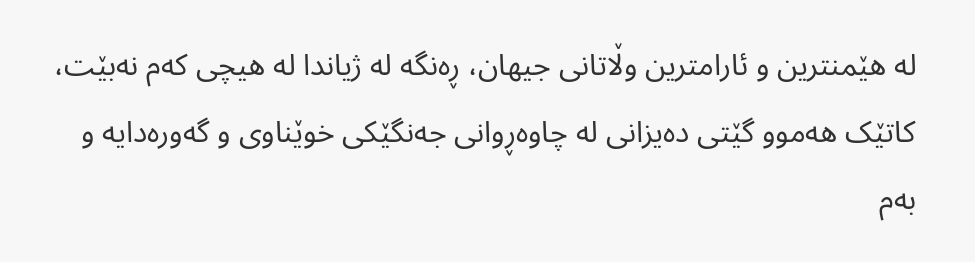له‌ هێمنترین و ئارامترین وڵاتانی جیهان، ڕه‌نگه‌ له‌ ژیاندا له‌ هیچی که‌م نه‌بێت، کاتێک هه‌موو گێتی ده‌یزانی له‌ چاوه‌ڕوانی جه‌نگێکی خوێناوی و گه‌وره‌دایه‌ و به‌م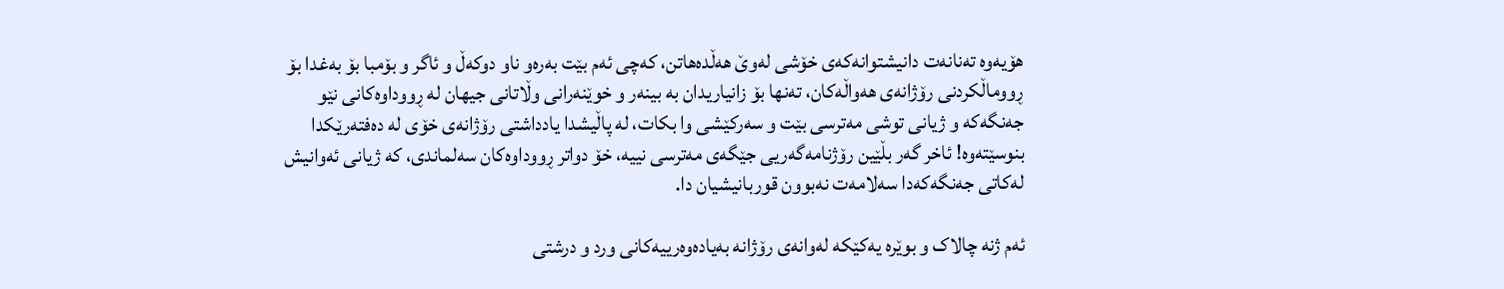هۆیه‌وه‌ ته‌نانه‌ت دانیشتوانه‌که‌ی خۆشی له‌وێ هه‌ڵده‌هاتن، که‌چی ئه‌م بێت به‌ره‌و ناو دوکه‌ڵ و ئاگر و بۆمبا بۆ به‌غدا بۆ ڕووماڵکردنی رۆژانه‌ی هه‌واڵه‌کان، ته‌نها بۆ زانیاریدان به‌ بینه‌ر و خوێنه‌رانی وڵاتانی جیهان له‌ ڕووداوه‌کانی نێو جه‌نگه‌که و‌ ژیانی توشی مه‌ترسی بێت و سه‌رکێشی وا بکات، له‌ پاڵیشدا یادداشتی رۆژانه‌ی خۆی له‌ ده‌فته‌رێکدا بنوسێته‌وه‌! ئاخر گه‌ر بڵێین رۆژنامه‌گه‌ریی جێگه‌ی مه‌ترسی نییه‌، خۆ دواتر ڕووداوه‌کان سه‌لماندی، که‌ ژیانی ئه‌وانیش له‌‌کاتی جه‌نگه‌که‌دا سه‌لامه‌ت نه‌بوون قوربانیشیان دا.

ئه‌م ژنه‌ چالاک و بوێره یه‌کێکه‌ له‌وانه‌‌ی رۆژانه‌ به‌یاده‌وه‌رییه‌کانی ورد و درشتی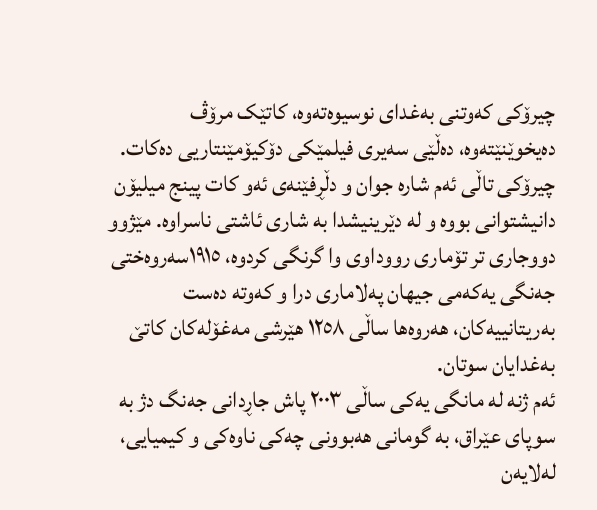چیرۆکی که‌وتنی به‌غدای نوسیوه‌ته‌وه‌، کاتێک مرۆڤ ده‌یخوێنێته‌وه‌، ده‌ڵێی سه‌یری فیلمێکی دۆکیۆمێنتاریی ده‌کات. چیرۆکی تاڵی ئه‌م شاره‌ جوان و دڵڕفێنه‌‌ی ئه‌و کات پینج میلیۆن دانیشتوانی ‌بووه‌ و له‌ دێرینیشدا به‌ شاری ئاشتی ناسراوه‌‌. مێژوو دووجاری تر تۆماری رووداوی وا گرنگی کردوه‌‌، ١٩١٥سه‌روه‌ختی جه‌نگی یه‌که‌می جیهان په‌لاماری درا و که‌وته‌ ده‌ست به‌ریتانییه‌کان، هه‌روه‌ها ساڵی ١٢٥٨ هێرشی مه‌غۆله‌کان کاتێ به‌غدایان سوتان.
ئه‌م ژنه‌ له‌ مانگی یه‌کی ساڵی ٢٠٠٣ پاش جاڕدانی جه‌نگ دژ به‌ سوپای عێراق، به‌ گومانی هه‌بوونی چه‌کی ناوه‌کی و کیمیایی، له‌لایه‌ن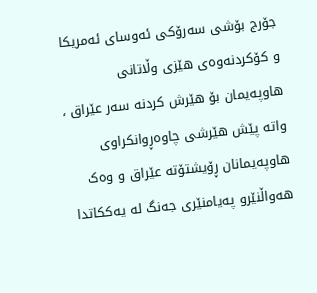جۆرج بۆشی سه‌رۆکی ئه‌وسای ئه‌مریکا و کۆکردنه‌وه‌ی هێزی وڵاتانی هاوپه‌یمان بۆ هێرش کردنه‌ سه‌ر عێراق ، واته‌ پێش هێرشی چاوه‌ڕوانکراوی هاوپه‌یمانان ڕۆیشتۆته‌ عێراق و وه‌ک هه‌واڵنێرو په‌یامنێری جه‌نگ له یه‌ککاتدا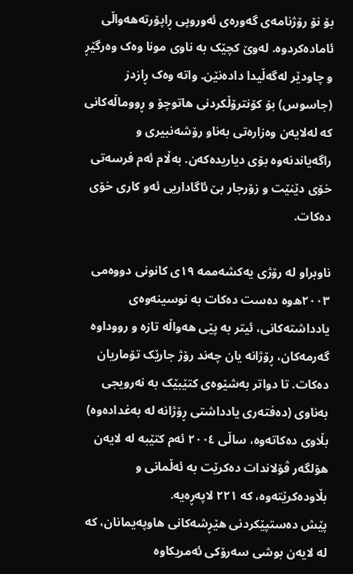بۆ نۆ رۆژنامه‌ی گه‌وره‌ی ئه‌وروپی ڕاپۆرته‌هه‌واڵی ئاماده‌کردوه‌. له‌وێ کچێک به‌ ناوی مونا وه‌ک وه‌رگێڕ و چاودێر له‌گه‌ڵیدا داده‌نێن. واته‌ وه‌ک ڕازدز (جاسوس) بۆ کۆنترۆڵکردنی هاتوچۆ و ڕووماڵه‌کانی که‌ له‌لایه‌ن وه‌زاره‌تی به‌ناو رۆشه‌نبیری و راگه‌یاندنه‌وه‌ بۆی دیاریده‌که‌ن. به‌ڵام ئه‌م فرسه‌تی خۆی دێنێت و زۆرجار بێ ئاگاداریی ئه‌و کاری خۆی ده‌کات.

ناوبراو له‌ رۆژی یه‌کشه‌ممه‌ ١٩ی کانونی دووه‌می ٢٠٠٣ه‌وه‌ ده‌ست ده‌کات به‌ نوسینه‌وه‌ی یادداشته‌کانی، ئیتر به‌ پێی هه‌واڵه‌ تازه‌ و رووداوه گه‌رمه‌‌کان، ڕۆژانه‌ یان چه‌ند رۆژ جارێک تۆماریان ده‌کات. تا دواتر به‌شێوه‌ی کتێبێک به‌ نه‌رویجی به‌ناوی (ده‌فته‌ری یادداشتی ڕۆژانه‌ له‌ به‌غداده‌وه‌) بڵاوی ده‌کاته‌وه‌، ساڵی ٢٠٠٤ ئه‌م کتێبه‌ له‌ لایه‌ن هۆلگه‌ر ڤۆلاندات ده‌کرێت به‌ ئه‌‌ڵمانی و بڵاوده‌کرێته‌وه‌، که‌ ٢٢١ لاپه‌ڕه‌یه‌.
پێش ده‌ستپێکردنی هێڕشه‌کانی هاوپه‌یمانان، که‌ له‌ لایه‌ن بوشی سه‌رۆکی ئه‌مریکاوه‌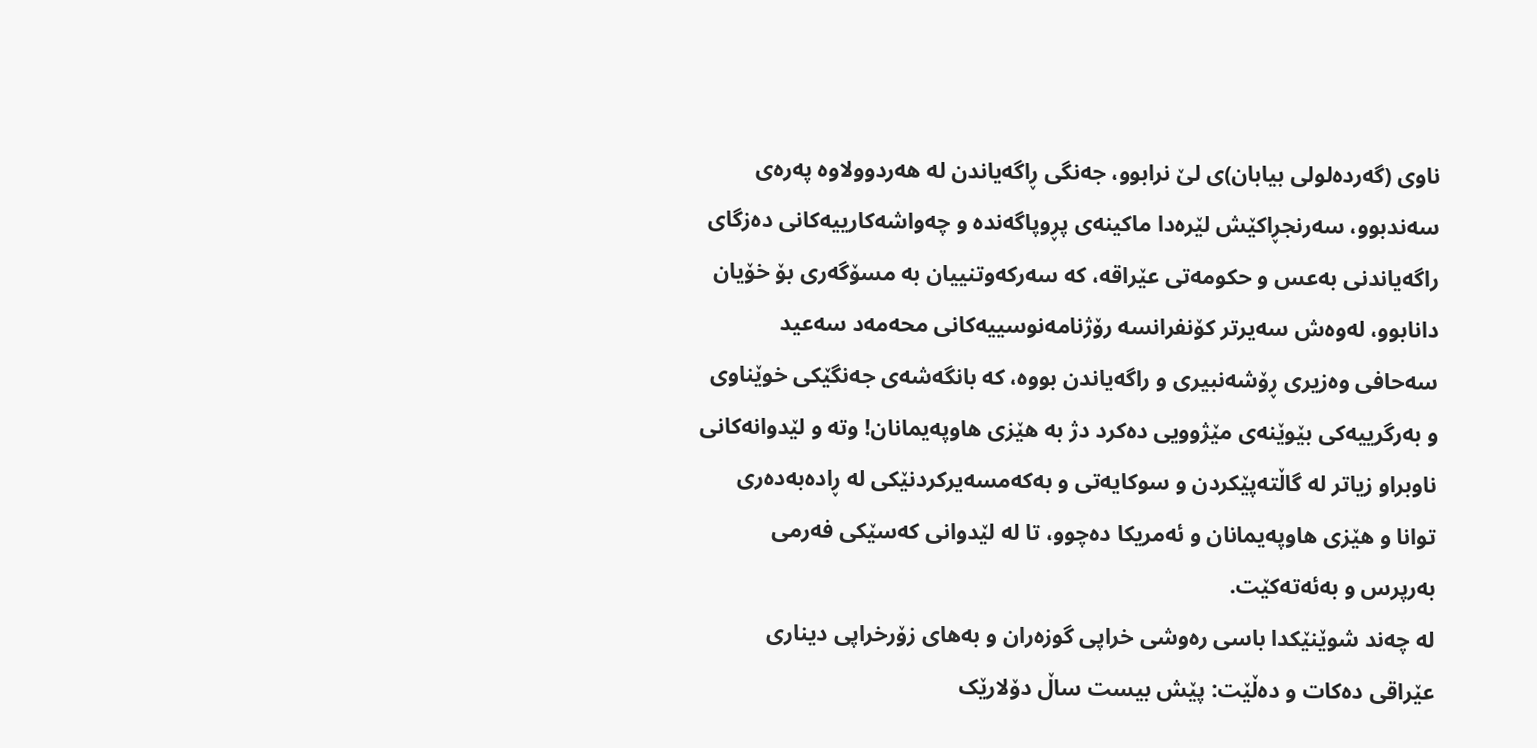ناوی (گه‌رده‌لولی بیابان)ی لێ نرابوو، جه‌نگی ڕاگه‌یاندن له‌ هه‌ردوولاوه‌ په‌ره‌ی سه‌ندبوو، سه‌رنجڕاکێش لێره‌دا ماکینه‌ی پڕوپاگه‌نده‌ و چه‌واشه‌کارییه‌کانی ده‌زگای راگه‌یاندنی به‌عس و حکومه‌تی عێراقه‌، که‌ سه‌رکه‌وتنییان به‌ مسۆگه‌ری بۆ خۆیان دانابوو، له‌وه‌ش سه‌یرتر کۆنفرانسه‌ رۆژنامه‌نوسییه‌کانی محه‌مه‌د سه‌عید سه‌حافی وه‌زیری ڕۆشه‌نبیری و راگه‌یاندن بووه‌، که‌ بانگه‌شه‌ی جه‌نگێکی خوێناوی و به‌رگرییه‌کی بێوێنه‌ی مێژوویی ده‌کرد دژ به‌ هێزی هاوپه‌‌یمانان! وته‌ و لێدوانه‌کانی ناوبراو زیاتر له‌ گاڵته‌پێکردن و سوکایه‌تی و به‌که‌مسه‌یرکردنێکی له‌ ڕاده‌به‌ده‌ری توانا و هێزی هاوپه‌یمانان و ئه‌مریکا ده‌چوو، تا له‌ لێدوانی که‌سێکی فه‌رمی به‌رپرس و به‌ئه‌ته‌کێت.
له‌ چه‌ند شوێنێکدا باسی ره‌وشی خراپی گوزه‌ران و به‌های زۆرخراپی دیناری عێراقی ده‌کات و ده‌ڵێت: پێش بیست ساڵ دۆلارێک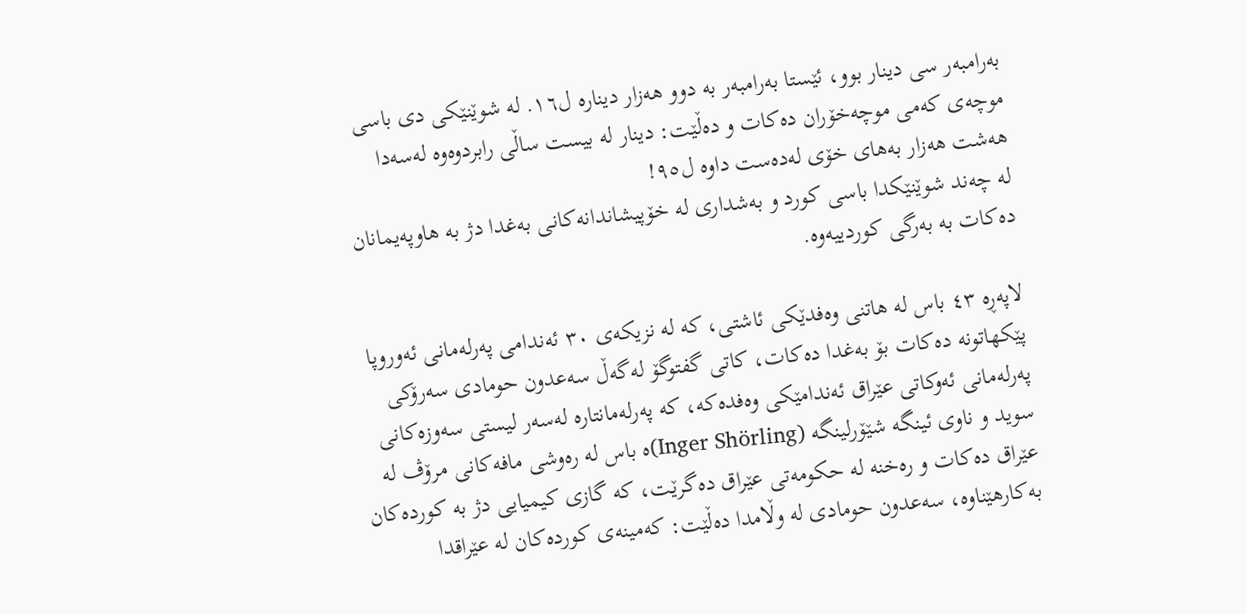به‌رامبه‌ر سی دینار بوو، ئێستا به‌رامبه‌ر به‌ دوو هه‌زار دیناره‌ ل١٦. له‌ شوێنێکی دی باسی موچه‌ی که‌می موچه‌خۆران ده‌کات و ده‌ڵێت: دینار له‌ بیست ساڵی رابردوه‌وه‌ له‌سه‌دا هه‌شت هه‌زار به‌های خۆی له‌ده‌ست داوه ل٩٥‌!
له چه‌ند شوێنێکدا باسی کورد و به‌شداری له‌ خۆپیشاندانه‌کانی به‌غدا دژ به‌ هاوپه‌یمانان ده‌کات به‌ به‌رگی کوردییه‌وه‌.

لاپه‌ڕه‌ ٤٣ باس له‌ هاتنی وه‌فدێکی ئاشتی، که له‌ نزیکه‌ی ٣٠ ئه‌ندامی په‌رله‌مانی ئه‌وروپا پێکهاتونه‌ ده‌کات بۆ به‌غدا ده‌کات، کاتی گفتوگۆ له‌گه‌ڵ سه‌عدون حومادی سه‌رۆکی په‌رله‌مانی ئه‌وکاتی عێراق ئه‌ندامێکی وه‌فده‌که‌، که‌ په‌رله‌مانتاره‌ له‌سه‌ر لیستی سه‌وزه‌کانی سوید و ناوی ئینگه‌ شێۆرلینگه (Inger Shörling)ه‌ باس له‌ ره‌وشی مافه‌کانی مرۆڤ له‌ عێراق ده‌کات و ره‌خنه‌ له‌ حکومه‌تی عێراق ده‌گرێت، که‌ گازی کیمیایی دژ به‌ کورده‌کان به‌کارهێناوه‌، سه‌عدون حومادی له وڵامدا ده‌ڵێت: که‌مینه‌ی کورده‌کان له‌ عێراقدا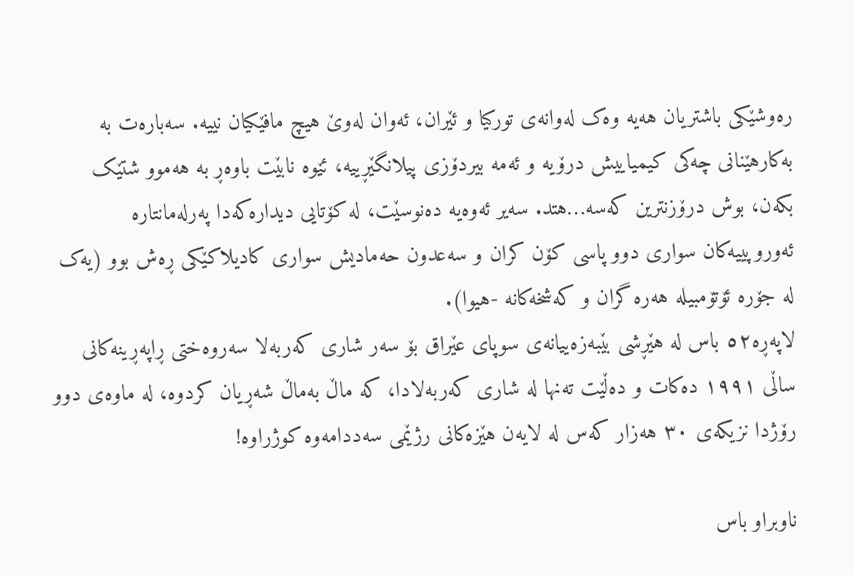ره‌وشێکی باشتریان هه‌یه‌ وه‌ک له‌وانه‌ی تورکیا و ئێران، ئه‌وان له‌وێ هیچ مافێکیان نییه‌. سه‌باره‌ت به‌ به‌کارهێنانی چه‌کی کیمیاییش درۆیه‌ و ئه‌مه‌ بیردۆزی پیلانگێڕییه‌، ئێوه‌ نابێت باوه‌ڕ به‌ هه‌موو شتێک بکه‌ن، بوش درۆزنترین که‌سه‌…هتد. سه‌یر ئه‌وه‌یه‌ ده‌نوسێت، له‌ کۆتایی دیداره‌که‌دا په‌‌رله‌مانتاره‌ ئه‌وروپییه‌کان سواری دوو پاسی کۆن کران و سه‌عدون حه‌‌مادیش سواری کادیلاکێکی ڕه‌ش بوو (یه‌ک له‌ جۆره‌ ئۆتۆمبیله هه‌ره‌ گران و که‌شخه‌کانه‌ -هیوا).
لاپه‌‌ڕه‌٥٢ باس له‌ هێڕشی بێبه‌زه‌ییانه‌ی سوپای عێراق بۆ سه‌ر شاری که‌ربه‌لا سه‌روه‌ختی ڕاپه‌ڕینه‌کانی ساڵی ١٩٩١ ده‌کات و ده‌‌ڵێت ته‌نها له‌ شاری که‌ربه‌لادا، که ماڵ به‌ماڵ شه‌ڕیان کردوه‌، له‌ ماوه‌ی دوو رۆژدا نزیکه‌ی ٣٠ هه‌زار که‌س له‌ لایه‌ن هێزه‌کانی رژێمی سه‌ددامه‌وه‌ کوژراوه‌!

ناوبراو باس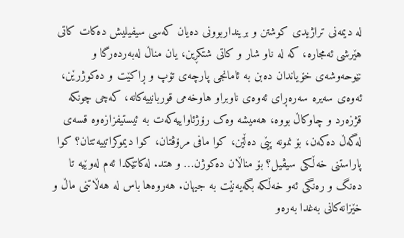له‌ دیمه‌نی تراژیدی کوشتن و برینداربوونی ده‌یان که‌‌سی سیفیلیش ده‌کات کاتی هێرشی ئه‌مجاره‌، که‌ له‌ ناو شار و کاتی شتکڕین، یان مناڵ له‌به‌رده‌رگا و نێوحه‌وشه‌ی خۆیاندان ده‌بن به‌ ئامانجی پارچه‌ی تۆپ و ڕاکێت و ده‌کوژرێن، ئه‌وه‌ی سه‌یره‌ سه‌ره‌‌ڕای ئه‌وه‌ی ناوبراو هاوخه‌می قوربانییه‌کانه‌، که‌چی چونکه‌ قژزه‌رد و چاوکاڵ بووه‌، هه‌میشه‌ وه‌ک رۆژئاواییه‌که‌ت به‌ ئیستیفزازه‌وه‌ قسه‌ی له‌گه‌ڵ ده‌که‌ن، بۆ نمونه‌ پێی ده‌ڵێن، کوا مافی مرۆڤتان، کوا دیموکراتییه‌تتان؟ کوا پاراستنی خه‌ڵكی سیڤیل؟ بۆ مناڵان ده‌کوژن… و هتد. له‌کاتێکدا ئه‌م له‌وێیه‌ تا ده‌نگ و ره‌نگی ئه‌و خه‌ڵکه‌ بگه‌یه‌نێت به‌ جیهان. هه‌روه‌ها باس له هه‌ڵاتنی ماڵ و خێزانه‌کانی به‌غدا به‌ره‌و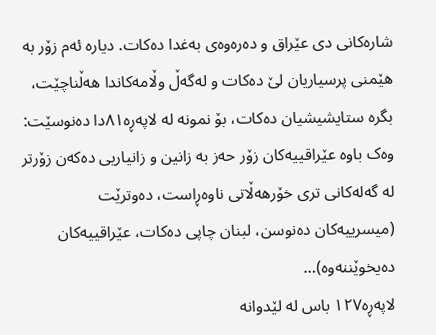شاره‌کانی دی عێراق و ده‌ره‌‌وه‌ی به‌غدا ده‌کات. دیاره‌ ئه‌م زۆر به‌ هێمنی پرسیاریان لێ ده‌کات و له‌گه‌ڵ وڵامه‌کاندا هه‌ڵناچێت، بگره‌ ستایشیشیان ده‌کات، بۆ نمونه‌ له‌ لاپه‌ڕه‌٨١دا ده‌نوسێت: وه‌ک باوه‌ عێراقییه‌کان زۆر حه‌ز به‌ زانین و زانیاریی ده‌که‌ن زۆرتر له‌ گه‌له‌کانی تری خۆرهه‌ڵاتی ناوه‌ڕاست، ده‌وترێت (میسرییه‌کان ده‌نوسن، لبنان چاپی ده‌کات، عێراقییه‌کان ده‌یخوێننه‌وه‌)…
لاپه‌ڕه‌١٢٧ باس له‌ لێدوانه‌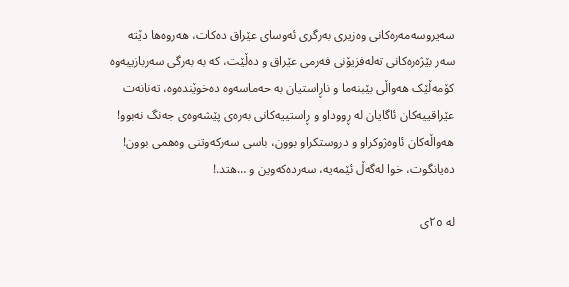سه‌یروسه‌مه‌ره‌کانی وه‌زیری به‌رگری ئه‌وسای عێراق ده‌کات، هه‌روه‌ها دێته‌ سه‌ر بێژه‌ره‌کانی ته‌له‌فزیۆنی فه‌رمی عێراق و ده‌ڵێت، که به‌ به‌رگی سه‌ربازییه‌وه‌ کۆمه‌ڵێک هه‌واڵی بێبنه‌ما و ناڕاستیان به‌ حه‌ماسه‌وه‌ ده‌خوێنده‌وه‌، ته‌نانه‌ت عێراقییه‌کان ئاگایان له‌ ڕووداو و ڕاستییه‌کانی به‌ره‌ی پێشه‌وه‌ی جه‌نگ نه‌بوو! هه‌واڵه‌‌کان ئاوه‌ژوکراو و دروستکراو بوون، باسی سه‌رکه‌وتنی وه‌همی بوون! ده‌یانگوت، خوا له‌گه‌ڵ ئێمه‌یه‌، سه‌رده‌که‌وین و …هتد.!

له‌ ٢٥ی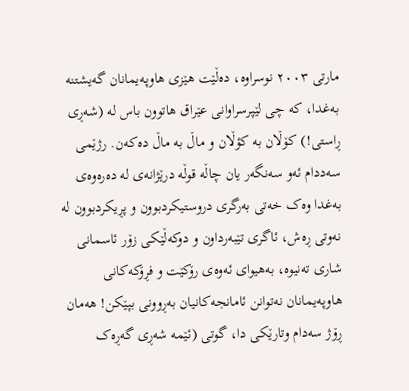مارتی ٢٠٠٣ نوسراوه‌، ده‌ڵێت هێزی هاوپه‌یمانان گه‌یشتنه‌ به‌غدا، که‌ چی لێپرسراوانی عێراق هاتوون باس له‌ (شه‌ڕی ڕاستی!) کۆڵان به‌ کؤڵان و ماڵ به‌ ماڵ ده‌که‌ن. رژێمی سه‌ددام ئه‌و سه‌نگه‌ر یان چاڵه‌ قوڵه‌ درێژانه‌ی له‌ ده‌ره‌وه‌ی به‌غدا وه‌ک خه‌تی به‌رگری دروستیکردبوون و پڕیکردبوون له‌ نه‌وتی ڕه‌ش، ئاگری تێبه‌رداون و دوكه‌ڵێکی زۆر ئاسمانی شاری ته‌نیوه‌، به‌هیوای ئه‌وه‌ی رۆکێت و فڕۆکه‌کانی هاوپه‌یمانان نه‌توانن ئامانجه‌کانیان به‌ڕوونی بپێکن! هه‌مان ڕۆژ سه‌دام وتارێکی دا، گوتی (ئێمه‌ شه‌ڕی گه‌ڕه‌ک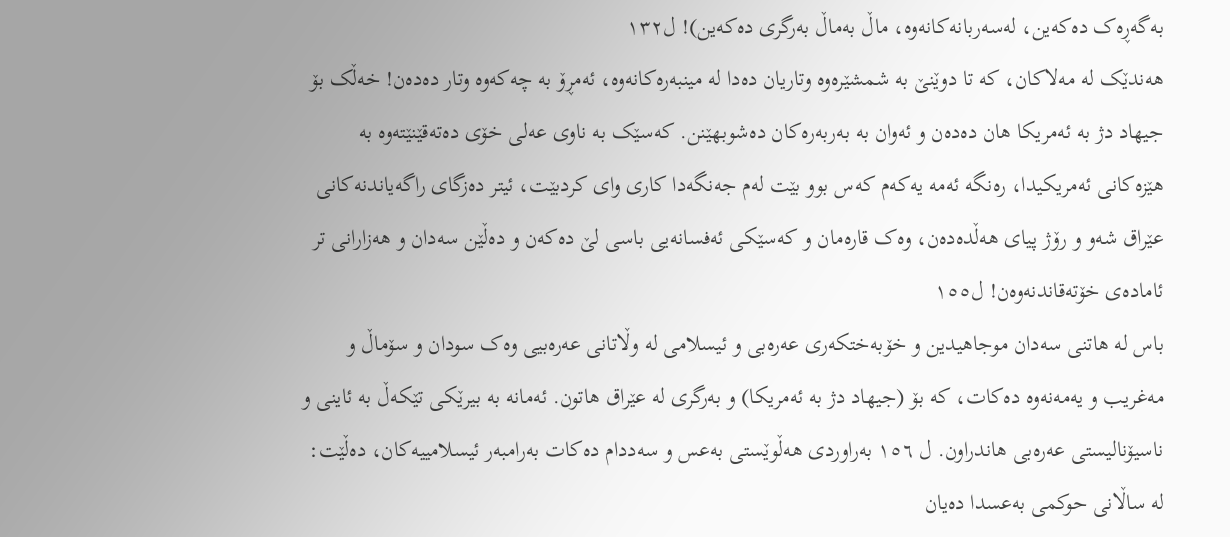به‌گه‌ڕه‌ک ده‌که‌ین، له‌سه‌ربانه‌کانه‌وه‌، ماڵ به‌ماڵ به‌رگری ده‌که‌ین)! ل١٣٢
هه‌ندێک له‌ مه‌لاکان، که‌ تا دوێنێ به شمشێره‌و‌ه‌ وتاریان ده‌دا له مینبه‌ره‌کانه‌وه‌، ئه‌مڕۆ به‌ چه‌که‌وه‌ وتار ده‌ده‌ن! خه‌ڵک بۆ جیهاد دژ به‌ ئه‌مریکا هان ده‌ده‌ن و ئه‌وان به‌ به‌ربه‌ره‌کان ده‌شوبهێنن. که‌سێک به‌ ناوی عه‌لی خۆی ده‌ته‌قێنێته‌وه به‌ هێزه‌کانی ئه‌مریکیدا، ره‌نگه‌ ئه‌‌مه یه‌که‌م که‌س بوو بێت له‌م جه‌نگه‌دا کاری وای کردبێت، ئیتر ده‌زگای راگه‌یاندنه‌کانی عێراق شه‌و و رۆژ پیای هه‌ڵده‌‌ده‌ن، وه‌ک قاره‌مان و که‌سێکی ئه‌فسانه‌یی باسی لێ ده‌که‌ن و ده‌ڵێن سه‌دان و هه‌زارانی تر ئاماده‌ی خۆته‌قاندنه‌وه‌ن! ل١٥٥
باس له‌ هاتنی سه‌دان موجاهیدین و خۆبه‌ختکه‌ری عه‌ره‌بی و ئیسلامی له‌ وڵاتانی عه‌ره‌بیی وه‌ک سودان و سۆماڵ و مه‌غریب و یه‌مه‌نه‌وه‌ ده‌کات، که بۆ (جیهاد دژ به‌ ئه‌مریکا) و به‌رگری له‌ عێراق هاتون. ئه‌مانه‌ به‌ بیرێکی تێکه‌ڵ به ئاینی و ناسیۆنالیستی عه‌ره‌بی هاندراون. ل ١٥٦ به‌راوردی هه‌ڵوێستی به‌عس و سه‌ددام ده‌کات به‌رامبه‌ر ئیسلامییه‌کان، ده‌‌ڵێت: له‌ ساڵانی حوکمی به‌عسدا ده‌یان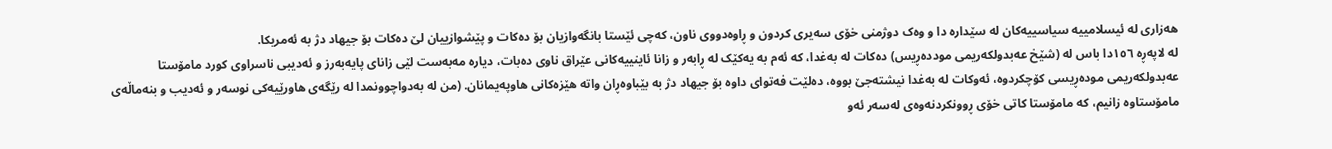هه‌زاری له‌ ئیسلامییه‌ سیاسییه‌کان له سێداره‌ دا و وه‌ک دوژمنی خۆی سه‌یری کردون و ڕاوه‌دووی ناون، که‌چی ئێستا بانگه‌وازیان بۆ ده‌کات و پێشوازییان لێ ده‌کات بۆ جیهاد دژ به‌ ئه‌مریکا.
له‌ لاپه‌ڕه‌ ١٥٦دا باس له‌ (شێخ عه‌بدولکه‌ریمی مودده‌ڕیس) ده‌کات له‌ به‌غدا، که ئه‌م‌ به‌ یه‌کێک له ڕابه‌ر و زانا ئاینییه‌‌کانی عێراق ناوی ده‌بات، دیاره‌ مه‌به‌ست لێی زانای پایه‌به‌رز و ئه‌دیبی ناسراوی کورد مامۆستا عه‌بدولکه‌ریمی موده‌ڕیسی کۆچکردوه‌، ئه‌وکات له‌ به‌غدا نیشته‌جێ بووه‌، ده‌لێت فه‌توای داوه‌ بۆ جیهاد دژ به‌ بێباوه‌ڕان واته‌ هێزه‌کانی هاوپه‌یمانان. (من له‌ به‌دواچوونمدا له‌ رێگه‌ی هاورێیه‌کی نوسه‌ر و ئه‌دیب و بنه‌ماڵه‌ی مامۆستاوه‌ زانیم، که‌ مامۆستا کاتی خۆی ڕوونکردنه‌وه‌ی له‌سه‌ر ئه‌و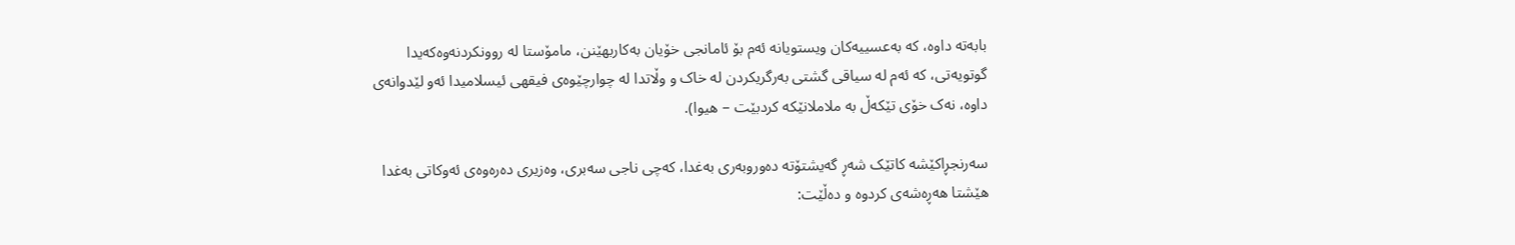بابه‌ته‌ داو‌ه‌، که‌ به‌عسییه‌کان ویستویانه‌ ئه‌م بۆ ئامانجی خۆیان به‌کاربهێنن، مامۆستا له‌ روونکردنه‌وه‌که‌یدا گوتویه‌تی، که‌ ئه‌‌م له سیاقی گشتی به‌رگریکردن له‌ خاک و وڵاتدا له‌ چوارچێو‌ه‌ی فیقهی ئیسلامیدا ئه‌و لێدوانه‌ی داوه‌، نه‌ک خۆی تێکه‌ڵ به‌ ملاملانێکه‌ کردبێت – هیوا).

سه‌رنجڕاکێشه‌ کاتێک شه‌ڕ گه‌یشتۆته ده‌وروبه‌ری به‌غدا، که‌چی ناجی سه‌بری، وه‌زیری ده‌ره‌وه‌ی ئه‌وکاتی به‌غدا هێشتا هه‌ڕه‌‌شه‌ی کردوه‌ و د‌‌ه‌ڵێت: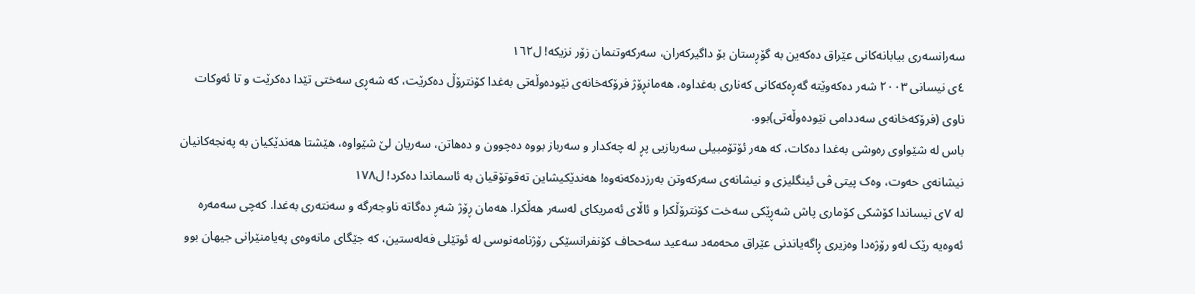سه‌رانسه‌ری بیابانه‌‌کانی عێراق ده‌که‌ین به‌ گۆڕستان بۆ داگیرکه‌ران، سه‌رکه‌وتنمان زۆر نزیکه‌! ل١٦٢
٤ی نیسانی ٢٠٠٣ شه‌ر ده‌که‌وێته‌ گه‌ڕه‌که‌کانی که‌ناری به‌غداوه‌، هه‌مانڕۆژ فرۆکه‌خانه‌ی نێوده‌وڵه‌تی به‌غدا کۆنترۆڵ ده‌کرێت، که‌ شه‌ڕی سه‌ختی تێدا ده‌کرێت و تا ئه‌وکات ناوی (فرۆکه‌خانه‌ی سه‌ددامی نێوده‌وڵه‌تی)بوو.
باس له شێواوی ره‌وشی به‌غدا ده‌کات، که‌ هه‌ر ئۆتۆمبیلی سه‌ربازیی پڕ له‌ چه‌کدار و سه‌رباز بووه‌ ده‌چوون و ده‌هاتن، سه‌ریان لێ شێواوه‌، هێشتا هه‌ندێکیان به‌ په‌نجه‌کانیان نیشانه‌ی حه‌وت، وه‌ک پیتی ڤی ئینگلیزی و نیشانه‌ی سه‌رکه‌وتن به‌رزده‌که‌نه‌وه‌! هه‌ندێکیشاین ته‌قوتۆقیان به‌ ئاسماندا ده‌کرد! ل١٧٨
له‌ ٧ی نیساندا کۆشکی کۆماری پاش شه‌ڕێکی سه‌خت کۆنترۆڵکرا و ئاڵای ئه‌مریکای له‌سه‌ر هه‌ڵکرا. هه‌مان ڕۆژ شه‌ڕ ده‌گاته‌ ناوجه‌رگه‌ و سه‌نته‌ری به‌غدا. که‌چی سه‌مه‌ره‌ ئه‌وه‌یه‌ رێک له‌و رۆژه‌دا وه‌زیری ڕاگه‌یاندنی عێراق محه‌مه‌د سه‌‌عید سه‌ححاف کۆنفرانسێکی رۆژنامه‌نوسی له ئوتێلی فه‌له‌ستین، که‌ جێگای مانه‌وه‌ی په‌یامنێرانی جیهان بوو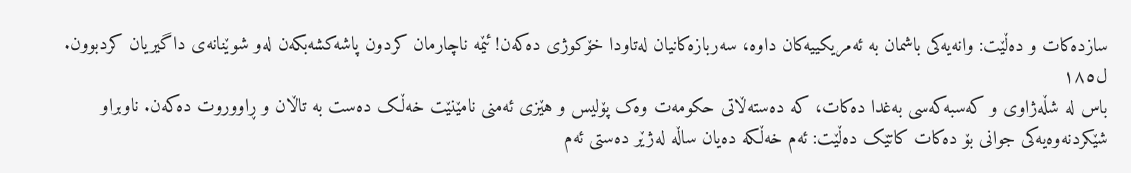سازده‌کات و ده‌ڵێت: وانه‌یه‌کی باشمان به‌ ئه‌مریکییه‌کان داوه‌، سه‌ربازه‌کانیان له‌تاودا خۆکوژی ده‌که‌‌ن! ئێمه‌ ناچارمان کردون پاشه‌‌کشه‌بکه‌ن له‌و شوێنانه‌ی داگیریان کردبوون. ل١٨٥
باس له‌ شڵه‌ژاوی و که‌سبه‌که‌سی به‌غدا ده‌کات، که‌ ده‌سته‌ڵاتی حکومه‌ت وه‌ک پۆلیس و هێزی ئه‌منی نامێنێت خه‌ڵک ده‌ست به‌ تاڵان و ڕاووروت ده‌که‌ن. ناوبراو شێکردنه‌وه‌یه‌کی جوانی بۆ ده‌کات کاتێک ده‌ڵێت: ئه‌م‌ خه‌ڵکه‌ ده‌‌‌یان ساڵه له‌ژێر ده‌ستی ئه‌م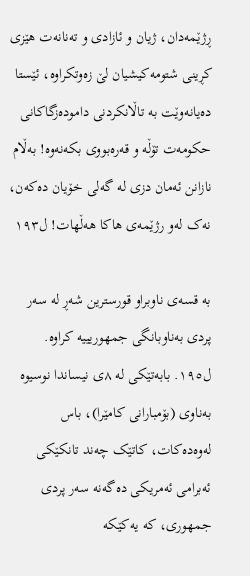ڕژێمه‌دان، ژیان و ئازادی و ته‌نانه‌ت هێزی کڕینی شتومه‌کیشیان لێ زه‌وتکراوه‌، ئێستا ده‌یانه‌وێت به تاڵانکردنی داموده‌زگاکانی حکومه‌ت تۆڵه‌ و قه‌ره‌بووی بکه‌‌نه‌وه‌! به‌ڵام نازانن ئه‌مان دزی له‌ گه‌لی خۆیان ده‌که‌ن، نه‌ک له‌و رژێمه‌‌ی هاکا هه‌ڵهات! ل١٩٣

به‌ قسه‌ی ناوبراو قورسترین شه‌ڕ له سه‌ر پردی به‌ناوبانگی جمهوریییه‌ کراوه‌. ل١٩٥. بابه‌تێکی له‌ ٨ی نیساندا نوسیوه‌ به‌ناوی (بۆمبارانی کامێرا)، باس له‌وه‌ده‌کات، کاتێک چه‌ند تانکێکی ئه‌برامی ئه‌مریکی ده‌گه‌نه‌ سه‌ر پردی جمهوری، که‌ یه‌کێکه‌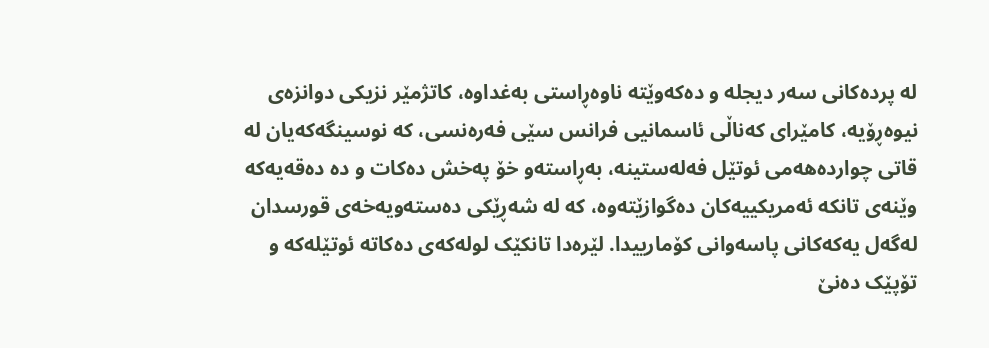له‌ پرده‌کانی سه‌ر دیجله‌ و ده‌که‌وێته‌ ناوه‌ڕاستی به‌غداوه‌، کاتژمێر نزیکی دوانزه‌ی نیوه‌ڕۆیه‌، کامێرای که‌ناڵی ئاسمانیی فرانس سێی فه‌ره‌نسی، که نوسینگه‌‌که‌یان له قاتی چوارده‌هه‌می ئوتێل فه‌له‌ستینه،‌ به‌ڕاسته‌و خۆ په‌خش ده‌کات و ده‌ ده‌قه‌یه‌که‌ وێنه‌ی تانکه‌ ئه‌مریکییه‌کان ده‌گوازێته‌وه‌، که‌ له‌ شه‌ڕێکی ده‌سته‌ویه‌خه‌ی قورسدان له‌گه‌ل یه‌که‌کانی پاسه‌وانی کۆمارییدا. لێره‌دا تانکێک لوله‌که‌‌ی ده‌کاته‌ ئوتێله‌که‌ و تۆپێک ده‌نێ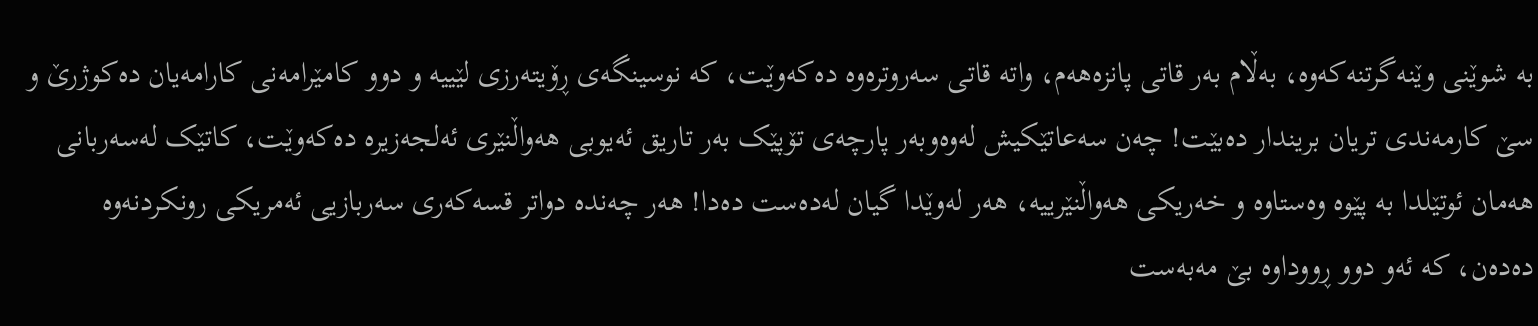به‌ شوێنی وێنه‌گرتنه‌که‌وه‌، به‌ڵام به‌ر قاتی پانزه‌هه‌م، واته‌ قاتی سه‌روتره‌وه‌ ده‌که‌وێت، که‌ نوسینگه‌ی ڕۆیته‌رزی لێییه‌ و دوو کامێرامه‌نی کارامه‌یان ده‌کوژرێ و سێ کارمه‌ندی تریان بریندار ده‌بێت! چه‌ن سه‌عاتێکیش له‌وه‌وبه‌ر پارچه‌ی تۆپێک به‌ر تاریق ئه‌یوبی هه‌واڵنێری ئه‌لجه‌زیره‌ ده‌که‌وێت، کاتێک له‌سه‌ربانی هه‌مان ئوتێلدا به‌ پێوه‌ وه‌ستاوه‌ و خه‌ریکی هه‌واڵنێرییه‌، هه‌ر له‌وێدا گیان له‌ده‌ست ده‌دا! هه‌ر چه‌نده‌ دواتر قسه‌که‌ری سه‌ربازیی ئه‌مریکی رونکردنه‌وه‌ ده‌ده‌ن، که‌ ئه‌و دوو ڕووداوه‌ بێ مه‌به‌ست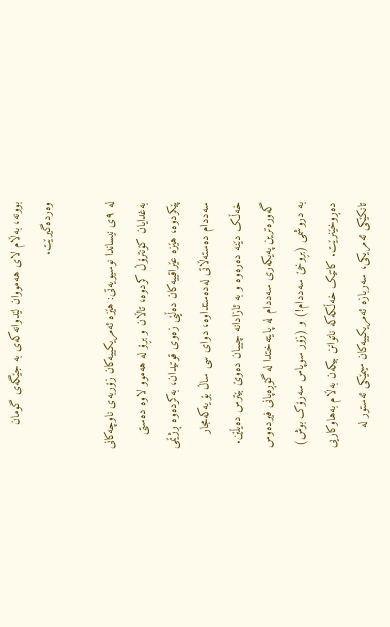بوونه‌، به‌ڵام لای هه‌مووان لێدوانه‌که‌ی به‌ جێگه‌ی گومان وه‌رده‌گیرێت.

له‌ ٩ی نیساندا نوسیویه‌تی: هێزه‌ ئه‌مریکییه‌کان زۆربه‌ی ناوچه‌کانی به‌غدایان کۆنترۆڵ کردوه‌، تاڵان و بڕۆ له‌ هه‌موو لاوه‌ ده‌ستی پێکردوه‌، هێزه‌ عێراقییه‌کان ده‌ڵێی زه‌وی قوتیدان، به‌کرده‌وه ڕژێمی سه‌ددام ده‌سته‌ڵاتی له‌ده‌ستداوه‌، دوای سی ساڵ بۆ یه‌که‌مجار خه‌ڵک دێنه ده‌ره‌وه‌ و به‌ ئازادانه‌ چییان ده‌وێ بێترس ده‌یڵێن. گه‌وره‌ترین په‌یکه‌ری سه‌ددام له‌ پایته‌ختدا له‌ گۆڕه‌پانی فیرده‌وس به‌ دروشمی (بڕوخێ سه‌ددام!) و (زۆر سوپاس سه‌رۆک بوش) ده‌ڕوخێنرێت. کاتێک خه‌ڵکه‌که ناتوانن بیکه‌‌ن به‌ڵام به‌هاوکاریی تانکێکی ئه‌مریکی، سه‌ربازه‌ ئه‌مریکییه‌کان سیمێکی ئه‌ستور له‌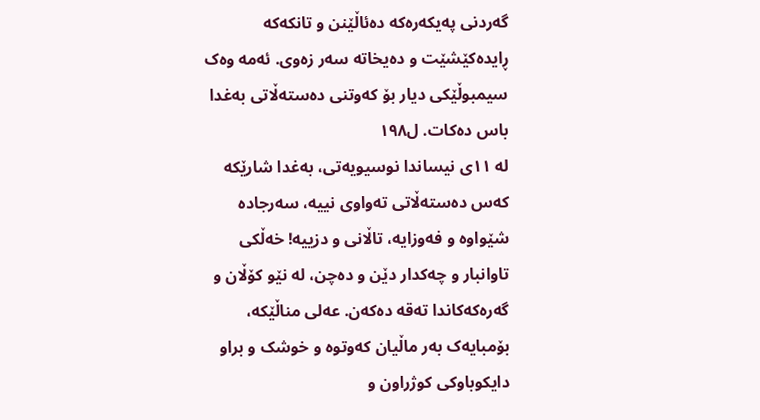گه‌ردنی په‌‌یکه‌ره‌که‌ ده‌ئاڵێنن و تانکه‌که‌ ڕایده‌کێشێت و ده‌یخاته‌ سه‌ر زه‌وی. ئه‌مه‌ وه‌ک سیمبوڵێکی دیار بۆ که‌وتنی ده‌سته‌ڵاتی به‌غدا باس ده‌کات. ل١٩٨
له‌ ١١ی نیساندا نوسیویه‌تی‌، به‌غدا شارێکه‌ که‌س ده‌سته‌ڵاتی ته‌واوی نییه‌، سه‌رجاده‌ شێواوه‌ و فه‌وزایه‌، تاڵانی و دزییه‌! خه‌ڵکی تاوانبار و چه‌کدار دێن و ده‌چن، له‌ نێو کۆڵان و گه‌ر‌ه‌که‌‌کاندا ته‌قه‌ ده‌که‌ن. عه‌لی مناڵێکه‌، بۆمبایه‌ک به‌ر ماڵیان که‌وتوه‌ و خوشک و براو دایکوباوکی کوژراون و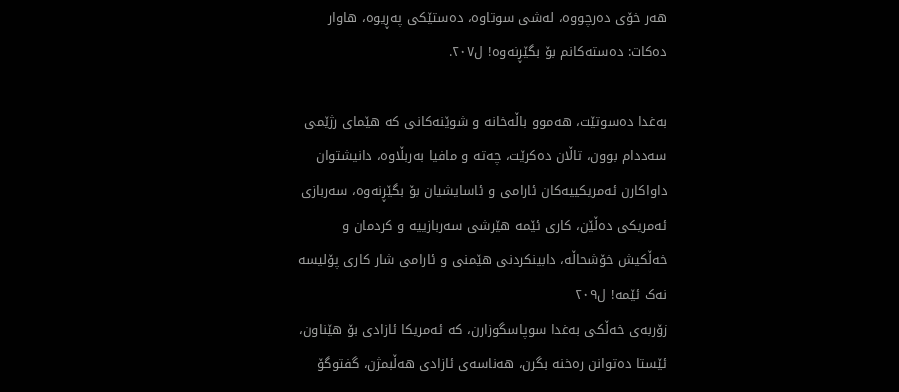هه‌ر خۆی ده‌رچووه‌، له‌شی سوتاو‌ه‌، ده‌ستێکی په‌ڕیوه‌، هاوار ده‌کات: ده‌سته‌کانم بۆ بگێڕنه‌وه‌! ل٢٠٧.

به‌غدا ده‌سوتێت، هه‌موو باڵه‌خانه‌ و شوێنه‌کانی که‌ هێمای رژێمی سه‌ددام بوون، تاڵان ده‌کرێت، چه‌ته‌ و مافیا به‌ربڵاوه‌، دانیشتوان داواکارن ئه‌مریکییه‌کان ئارامی و ئاسایشیان بۆ بگێڕنه‌و‌ه‌، سه‌ربازی ئه‌مریکی ده‌ڵێن، کاری ئێمه‌ هێرشی سه‌ربازییه‌ و کردمان و خه‌ڵکیش خۆشحاڵه‌، دابینکردنی هێمنی و ئارامی شار‌ کاری پۆلیسه‌ نه‌ک ئێمه‌! ل٢٠٩
زۆربه‌ی خه‌ڵکی به‌غدا سوپاسگوزارن، که ئه‌مریکا ئازادی بۆ هێناون، ئێستا ده‌توانن ره‌خنه‌ بگرن، هه‌ناسه‌ی ئازادی هه‌ڵبمژن، گفتوگۆ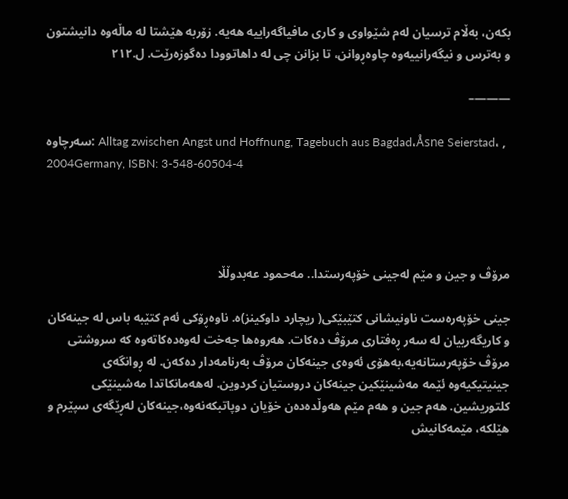بکه‌ن، به‌ڵام ترسیان له‌م شێواوی و کاری مافیاگه‌راییه‌ هه‌یه‌. زۆربه هێشتا له‌ ماڵه‌وه‌ دانیشتون و به‌ترس و نیگه‌رانییه‌وه‌ چاوه‌ڕوانن، تا بزانن چی له‌ داهاتوودا ده‌گوزه‌رێت. ل.٢١٢

———–

سه‌رچاوه‌: Alltag zwischen Angst und Hoffnung, Tagebuch aus Bagdad،Åsne Seierstad، , 2004Germany, ISBN: 3-548-60504-4




مرۆڤ و جین و مێم لەجینی خۆپەرستدا.. مەحمود عەبدوڵڵا

جینی خۆپەرەست ناونیشانی کتێبێکی( ریچارد داوکینز)ە. ناوەڕۆکی ئەم کتێبە باس لە جینەکان و کاریگەرییان لە سەر ڕەفتاری مرۆڤ دەکات. هەروەها جەخت لەوەدەکاتەوە کە سروشتی مرۆڤ خۆپەرستانەیە،بەهۆی ئەوەی جینەکان مرۆڤ بەرنامەدار دەکەن. لە ڕوانگەی جینیتیکیەوە ئێمە مەشینێکین جینەکان دروستیان کردوین. لەهەمانکاتدا مەشینێکی کلتوریشین. هەم جین و هەم مێم هەوڵدەدەن خۆیان دوپاتبکەنەوە،جینەکان لەڕێگەی سپێرم و هێلکە، مێمەکانیش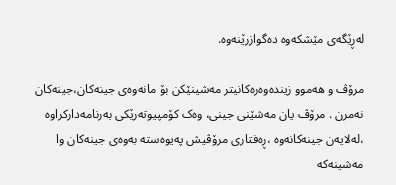لەڕێگەی مێشکەوە دەگوازرێنەوە.

مرۆڤ و هەموو زیندەوەرەکانیتر مەشینێکن بۆ مانەوەی جینەکان،جینەکان نەمرن . مرۆڤ یان مەشێنی جینی، وەک کۆمپیوتەرێکی بەرنامەدارکراوە ،لەلایەن جینەکانەوە ،ڕەفتاری مرۆڤیش پەیوەستە بەوەی جینەکان وا مەشینەکە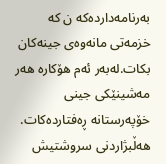بەرنامەداردەکە ن کە خزمەتی مانەوەی جینەکان بکات.لەبەر ئەم هۆکارە هەر مەشینێکی جینی خۆپەرستانە ڕەفتاردەکات. هەڵبژاردنی سروشتیش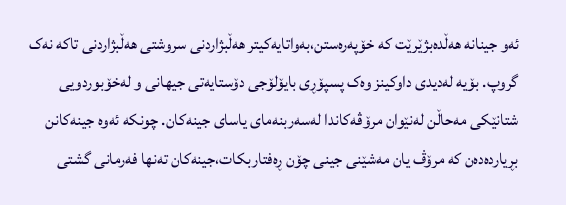ئەو جینانە هەڵدەبژێرێت کە خۆپەرەستن،بەواتایەکیتر هەڵبژاردنی سروشتی هەڵبژاردنی تاکە نەک گروپ. بۆیە لەدیدی داوکینز وەک پسپۆڕی بایۆلۆجی دۆستایەتی جیهانی و لەخۆبوردویی شتانێکی مەحاڵن لەنێوان مرۆڤەکاندا لەسەربنەمای یاسای جینەکان. چونکە ئەوە جینەکانن بڕیاردەدەن کە مرۆڤ یان مەشێنی جینی چۆن ڕەفتاربکات،جینەکان تەنها فەرمانی گشتی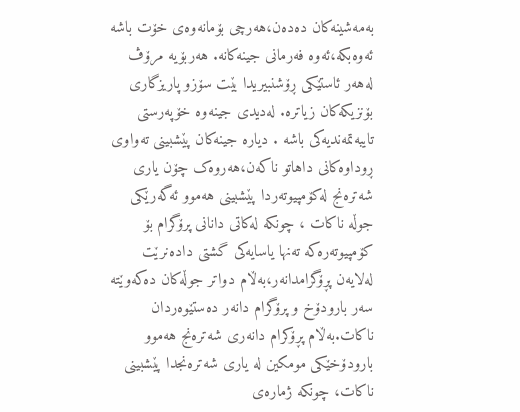بەمەشینەکان دەدەن،هەرچی بۆمانەوەی خۆت باشە ئەوەبکە،ئەوە فەرمانی جینەکانە. هەربۆیە مرۆڤ لەهەر ئاستێکی ڕۆشنبیریدا بێت سۆزو پاریزگاری بۆنزیکەکان زیاترە. لەدیدی جینەوە خۆپەرستی تایبەتمەندیەکی باشە . دیارە جینەکان پێشبینی تەواوی ڕوداوەکانی داهاتو ناکەن،هەروەک چۆن یاری شەترەنج لەکۆمپیوتەردا پێشبینی هەموو ئەگەرێکی جوڵە ناکات ، چونکە لەکاتی دانانی پرۆگرام بۆ کۆمپیوتەرەکە تەنها یاسایەکی گشتی دادەنرێت لەلایەن پڕۆگرامدانەر،بەڵام دواتر جوڵەکان دەکەوێتە سەر بارودۆخ و پرۆگرام دانەر دەستێوەردان ناکات.بەڵام پڕۆکرام دانەری شەترەنج هەموو بارودۆخێکی مومکین لە یاری شەترەنجدا پێشبینی ناکات، چونکە ژمارەی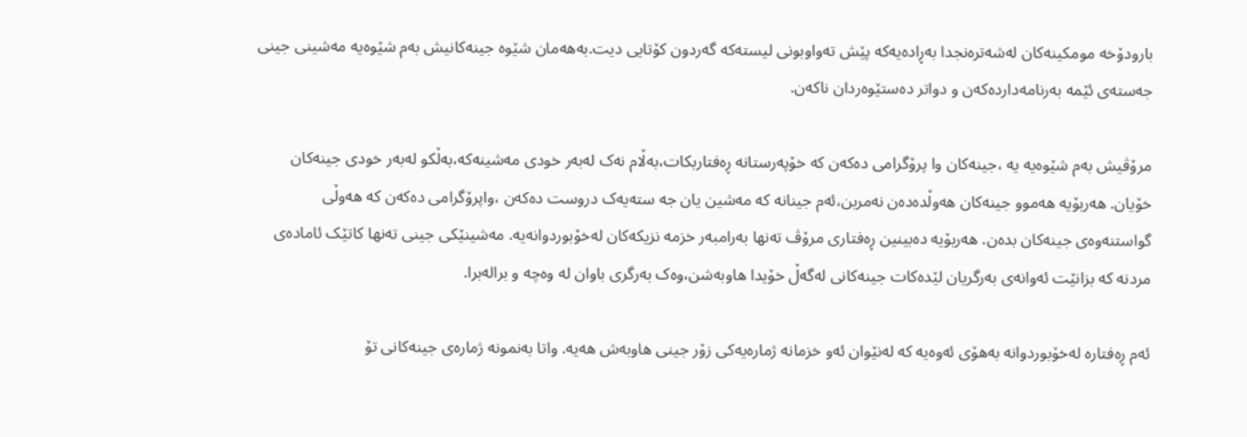بارودۆخە مومکینەکان لەشەترەنجدا بەڕادەیەکە پێش تەواوبونی لیستەکە گەردون کۆتایی دیت.بەهەمان شێوە جینەکانیش بەم شێوەیە مەشینی جینی جەستەی ئێمە بەرنامەداردەکەن و دواتر دەستێوەردان ناکەن.

مرۆڤیش بەم شێوەیە یە ،جینەکان وا پرۆگرامی دەکەن کە خۆپەرستانە ڕەفتاربکات،بەڵام نەک لەبەر خودی مەشینەکە،بەڵکو لەبەر خودی جینەکان خۆیان. هەربۆیە هەموو جینەکان هەوڵدەدەن نەمربن،ئەم جینانە کە مەشین یان جە ستەیەک دروست دەکەن ،واپرۆگرامی دەکەن کە هەوڵی گواستنەوەی جینەکان بدەن. هەربۆیە دەبینین ڕەفتاری مرۆڤ تەنها بەرامبەر خزمە نزیکەکان لەخۆبوردوانەیە. مەشینێکی جینی تەنها کاتێک ئامادەی مردنە کە بزانێت ئەوانەی بەرگریان لێدەکات جینەکانی لەگەڵ خۆیدا هاوبەشن،وەک بەرگری باوان لە وەچە و برالەبرا.

ئەم ڕەفتارە لەخۆبوردوانە بەهۆی ئەوەیە کە لەنێوان ئەو خزمانە ژمارەیەکی زۆر جینی هاوبەش هەیە. واتا بەنمونە ژمارەی جینەکانی تۆ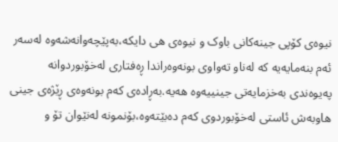نیوەی کۆپی جینەکانی باوک و نیوەی هی دایکە،بەپێچەوانەشەوە لەسەر ئەم بنەمایەیە کە لەناو تەواوی بونەوەراندا ڕەفتاری لەخۆبوردوانە پەیوەندی بەخزمایەتی جینییەوە هەیە.بەڕادەی کەم بونەوەی ڕێژەی جینی هاوبەش ئاستی لەخۆبوردوی کەم دەبێتەوە،بۆنمونە لەنێوان تۆ و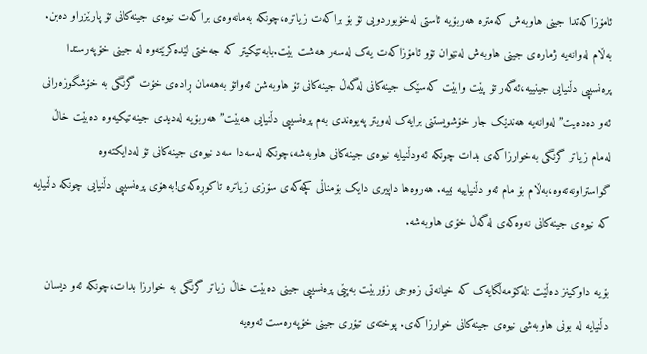ئامۆزاکەتدا جینی هاوبەش کەمترە هەربۆیە ئاستی لەخۆبوردویی تۆ بۆ براکەت زیاترە،چونکە بەمانەوەی براکەت نیوەی جینەکانی تۆ پارێزراو دەبن. بەڵام لەوانەیە ژمارەی جینی هاوبەش لەنێوان تۆو ئامۆزاکەت یەک لەسەر هەشت بێت.بابەتێکیتر کە جەختی لێدەکرێتەوە لە جینی خۆپەرستدا پرەنسیپی دڵنیایی جینییە،ئەگەر تۆ پێت وابێت کەسێک جینەکانی لەگەڵ جینەکانی تۆ هاوبەشن ئەواتۆ بەهەمان ڕادەی خۆت گرنگی بە خۆشگوزەرانی ئەو دەدەیت”لەوانەیە هەندێک جار خۆشویستنی برایەک لەویتر پەیوەندی بەم پرەنسیپی دڵنیایی هەبێت”هەربۆیە لەدیدی جینەتیکیەوە دەبێت خاڵ لەمام زیاتر گرنگی بەخوارزاکەی بدات چونکە ئەودڵنیایە نیوەی جینەکانی هاوبەشە،چونکە لەسەدا سەد نیوەی جینەکانی تۆ لەدایکتەوە گواستراونەتەوە،بەڵام بۆ مام ئەو دڵنیاییە نییە. هەروەها داپیری دایک بۆمناڵی کچەکەی سۆزی زیاترە تاکوڕەکەی!بەهۆی پرەنسیپی دڵنیایی چونکە دڵنیایە کە نیوەی جینەکانی نەوەکەی لەگەڵ خۆی هاوبەشە.

بۆیە داوکینز دەڵێت :لەکۆمەڵگایەک کە خیانەتی زەوجی زۆربێت بەپێی پرەنسیپی جینی دەبێت خاڵ زیاتر گرنگی بە خوارزا بدات،چونکە ئەو دیسان دڵنیایە لە بونی هاوبەشی نیوەی جینەکانی خوارزاکەی. پوختەی تیۆری جینی خۆپەرەست ئەوەیە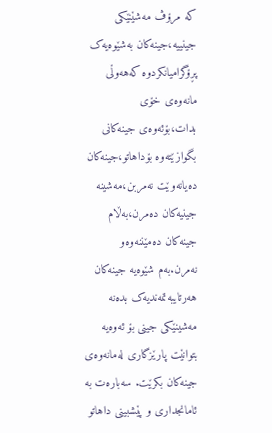کە مرۆڤ مەشێنێکی جینییە،جینەکان بەشێوەیەک پڕۆگرامیانکردوە کەهەوڵی مانەوەی خۆی بدات،بۆئەوەی جینەکانی بگوازێتەوە بۆداهاتو،جینەکان دەیانەوێت نەمربن،مەشینە جینیەکان دەمرن،بەڵام جینەکان دەمێننەوەو نەمرن.بەم شێوەیە جینەکان هەرتایبەتمەندیەک بدەنە مەشینێکی جینی بۆ ئەوەیە بتوانێت پارێزگاری لەمانەوەی جینەکان بکرێت. سەبارەت بە ئامانجداری و پێشبینی داهاتو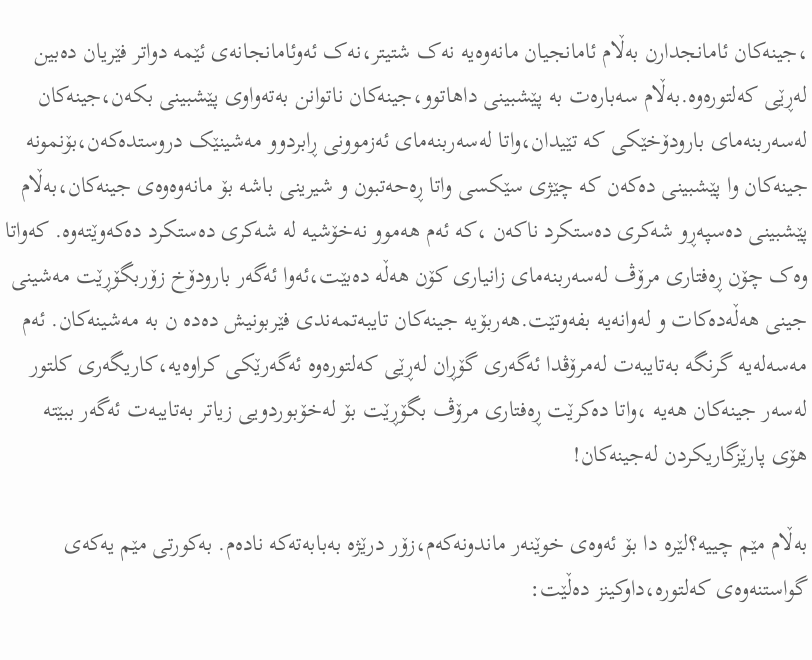،جینەکان ئامانجدارن بەڵام ئامانجیان مانەوەیە نەک شتیتر،نەک ئەوئامانجانەی ئێمە دواتر فێریان دەبین لەڕێی کەلتورەوە.بەڵام سەبارەت بە پێشبینی داهاتوو،جینەکان ناتوانن بەتەواوی پێشبینی بکەن،جینەکان لەسەربنەمای بارودۆخێکی کە تێیدان،واتا لەسەربنەمای ئەزموونی ڕابردوو مەشینێک دروستدەکەن،بۆنمونە جینەکان وا پێشبینی دەکەن کە چێژی سێکسی واتا ڕەحەتبون و شیرینی باشە بۆ مانەوەوەی جینەکان،بەڵام پێشبینی دەسپەڕو شەکری دەستکرد ناکەن ،کە ئەم هەموو نەخۆشیە لە شەکری دەستکرد دەکەوێتەوە. کەواتا وەک چۆن ڕەفتاری مرۆڤ لەسەربنەمای زانیاری کۆن هەڵە دەبێت،ئەوا ئەگەر بارودۆخ زۆربگۆڕێت مەشینی جینی هەڵەدەکات و لەوانەیە بفەوتێت.هەربۆیە جینەکان تایبەتمەندی فێربونیش دەدە ن بە مەشینەکان. ئەم مەسەلەیە گرنگە بەتایبەت لەمرۆڤدا ئەگەری گۆڕان لەڕێی کەلتورەوە ئەگەرێکی کراوەیە،کاریگەری کلتور لەسەر جینەکان هەیە ،واتا دەکرێت ڕەفتاری مرۆڤ بگۆڕێت بۆ لەخۆبوردویی زیاتر بەتایبەت ئەگەر ببێتە هۆی پارێزگاریکردن لەجینەکان!

بەڵام مێم چییە؟لێرە دا بۆ ئەوەی خوێنەر ماندونەکەم،زۆر درێژە بەبابەتەکە نادەم. بەکورتی مێم یەکەی گواستنەوەی کەلتورە،داوکینز دەڵێت: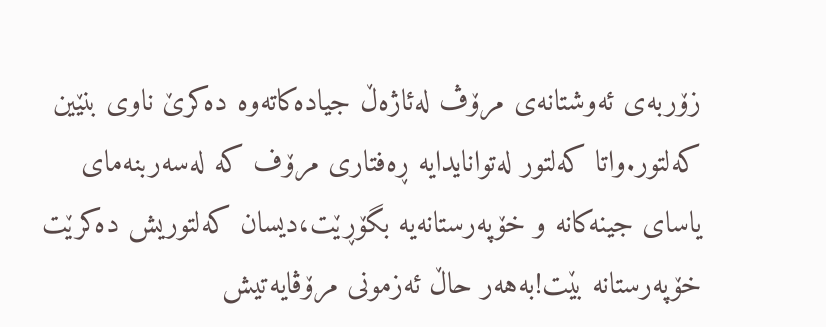زۆربەی ئەوشتانەی مرۆڤ لەئاژەڵ جیادەکاتەوە دەکرێ ناوی بنێین کەلتور.واتا کەلتور لەتوانایدایە ڕەفتاری مرۆف کە لەسەربنەمای یاسای جینەکانە و خۆپەرستانەیە بگۆڕێت،دیسان کەلتوریش دەکرێت خۆپەرستانە بێت!بەهەر حاڵ ئەزمونی مرۆڤایەتیش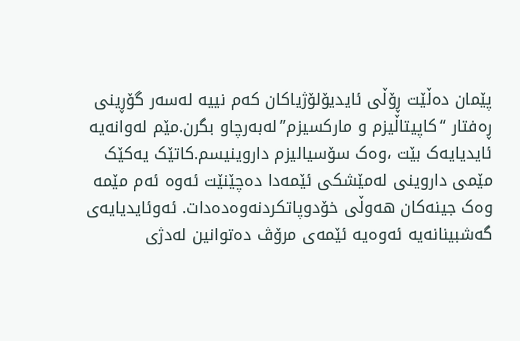پێمان دەڵێت ڕۆڵی ئایدیۆلۆژیاکان کەم نییە لەسەر گۆڕینی ڕەفتار “کاپیتاڵیزم و مارکسیزم”لەبەرچاو بگرن.مێم لەوانەیە ئایدیایەک بێت ،وەک سۆسیالیزم داروینیسم.کاتێک یەکێک مێمی داروینی لەمێشکی ئێمەدا دەچێنێت ئەوە ئەم مێمە وەک جینەکان هەوڵی خۆدوپاتکردنەوەدەدات. ئەوئایدیایەی گەشبینانەیە ئەوەیە ئێمەی مرۆڤ دەتوانین لەدژی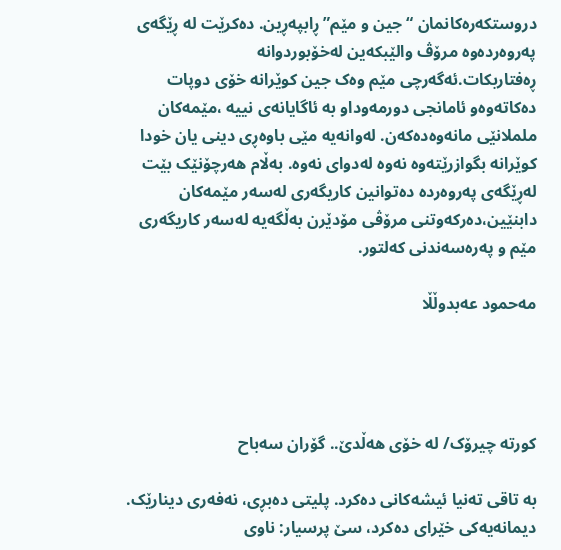دروستکەرەکانمان “جین و مێم”ڕابپەڕین. دەکرێت لە ڕێگەی پەروەردەوە مرۆڤ والێبکەین لەخۆبوردوانە ڕەفتاربکات.ئەگەرچی مێم وەک جین کوێرانە خۆی دوپات دەکاتەوەو ئامانجی دورمەوداو بە ئاگایانەی نییە ،مێمەکان ململانێی مانەوەدەکەن. لەوانەیە مێی باوەڕی دینی یان خودا کوێرانە بگوازرێتەوە نەوە لەدوای نەوە. بەڵام هەرچۆنێک بێت لەڕێگەی پەروەردە دەتوانین کاریگەری لەسەر مێمەکان دابنێین،دەرکەوتنی مرۆڤی مۆدێرن بەڵگەیە لەسەر کاریگەری مێم و پەرەسەندنی کەلتور.

مەحمود عەبدوڵڵا




کورتە چیرۆک/ لە خۆی هەڵدێ.. گۆران سەباح

بە تاقی تەنیا ئیشەکانی دەکرد. پلیتی دەبڕی، نەفەری دینارێک. دیمانەیەکی خێرای دەکرد، سێ پرسیار: ناوی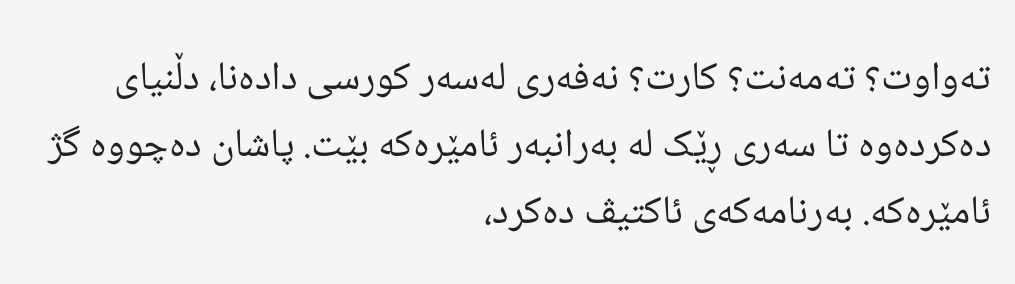تەواوت؟ تەمەنت؟ کارت؟ نەفەری لەسەر کورسی دادەنا، دڵنیای دەکردەوە تا سەری ڕێک لە بەرانبەر ئامێرەکە بێت. پاشان دەچووە گژ ئامێرەکە. بەرنامەکەی ئاکتیڤ دەکرد،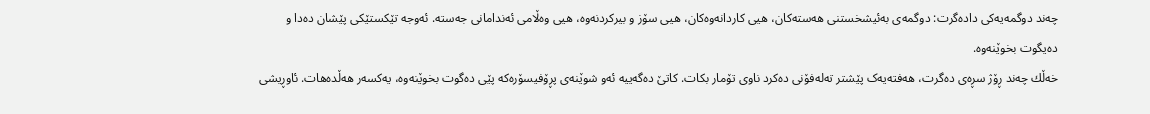چەند دوگمەیەکی دادەگرت: دوگمەی بەئیشخستنی هەستەکان، هیی کاردانەوەکان، هیی سۆز و بیرکردنەوە، هیی وەڵامی ئەندامانی جەستە. ئەوجە تێکستێکی پێشان دەدا و دەیگوت بخوێنەوە.
خەڵك چەند ڕۆژ سڕەی دەگرت، هەفتەیەک پێشتر تەلەفۆنی دەکرد ناوی تۆمار بکات. کاتێ دەگەییە ئەو شوێنەی پڕۆفیسۆرەکە پێی دەگوت بخوێنەوە، یەکسەر هەڵدەهات. ئاوڕیشی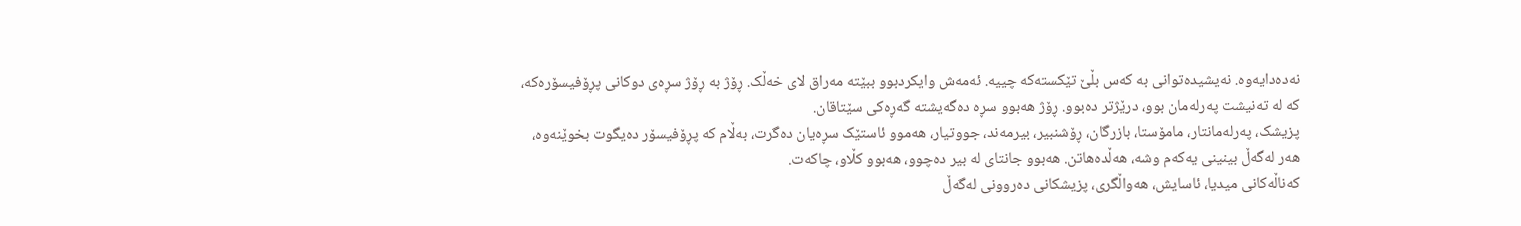نەدەدایەوە. نەیشیدەتوانی بە کەس بڵێ تێکستەکە چییە. ئەمەش وایکردبوو ببێتە مەراق لای خەڵک. ڕۆژ بە ڕۆژ سڕەی دوکانی پڕۆفیسۆرەکە، کە لە تەنیشت پەرلەمان بوو، درێژتر دەبوو. ڕۆژ هەبوو سڕە دەگەیشتە گەڕەکی سێتاقان.
پزیشک، پەرلەمانتار، مامۆستا، بازرگان، ڕۆشنبیر، بیرمەند، جووتیار، هەموو ئاستێک سڕەیان دەگرت، بەڵام کە پڕۆفیسۆر دەیگوت بخوێنەوە، هەر لەگەڵ بینینی یەکەم وشە، هەڵدەهاتن. هەبوو جانتای لە بیر دەچوو، هەبوو کڵاو، چاکەت.
کەناڵەکانی میدیا، ئاسایش، هەواڵگری، پزیشکانی دەروونی لەگەڵ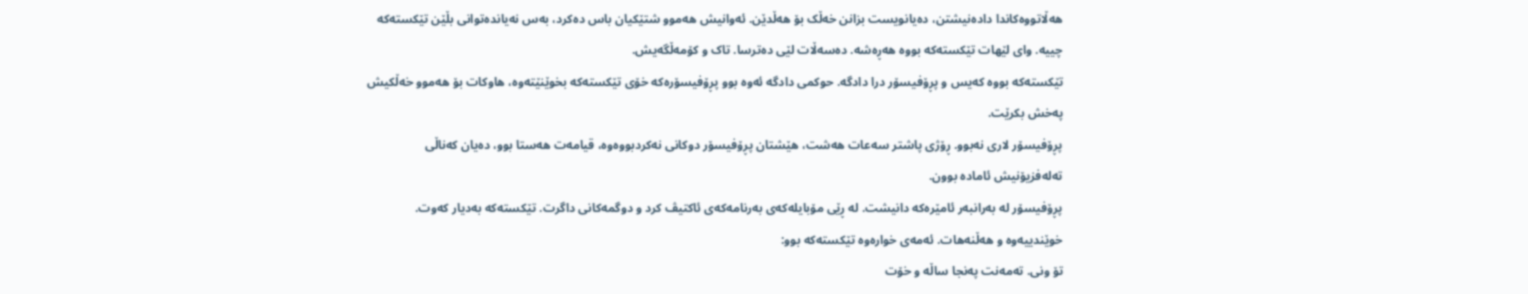هەڵاتووەکاندا دادەنیشتن، دەیانویست بزانن خەڵک بۆ هەڵدێن. ئەوانیش هەموو شتێکیان باس دەکرد، بەس نەیاندەتوانی بڵێن تێکستەکە چییە. وای لێهات تێکستەکە بووە هەڕەشە. دەسەڵات لێی دەترسا. تاک و کۆمەڵگەیش.
تێکستەکە بووە کەیس و پڕۆفیسۆر درا دادگە. حوکمی دادگە ئەوە بوو پڕۆفیسۆرەکە خۆی تێکستەکە بخوێنێتەوە، هاوکات بۆ هەموو خەڵکیش پەخش بکرێت.
پڕۆفیسۆر لاری نەبوو. ڕۆژی پاشتر سەعات هەشت، هێشتان پڕۆفیسۆر دوکانی نەکردبووەوە، قیامەت هەستا بوو، دەیان کەناڵی تەلەفزیۆنیش ئامادە بوون.
پڕۆفیسۆر لە بەرانبەر ئامێرەکە دانیشت. لە ڕێی مۆبایلەکەی بەرنامەکەی ئاکتیڤ کرد و دوگمەکانی داگرت. تێکستەکە بەدیار کەوت. خوێندییەوە و هەڵنەهات. ئەمەی خوارەوە تێکستەکە بوو:
تۆ ونی. تەمەنت پەنجا ساڵە و خۆت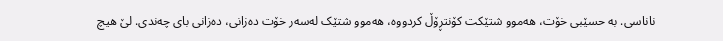ناناسی. بە حسێبی خۆت، هەموو شتێکت کۆنتڕۆڵ کردووە، هەموو شتێک لەسەر خۆت دەزانی، دەزانی بای چەندی. لێ هیچ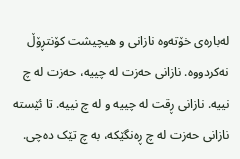لەبارەی خۆتەوە نازانی و هیچیشت کۆنتڕۆڵ نەکردووە. نازانی حەزت لە چییە، حەزت لە چ نییە. نازانی ڕقت لە چییە و لە چ نییە. تا ئێستە نازانی حەزت لە چ ڕەنگێکە، بە چ تێک دەچی.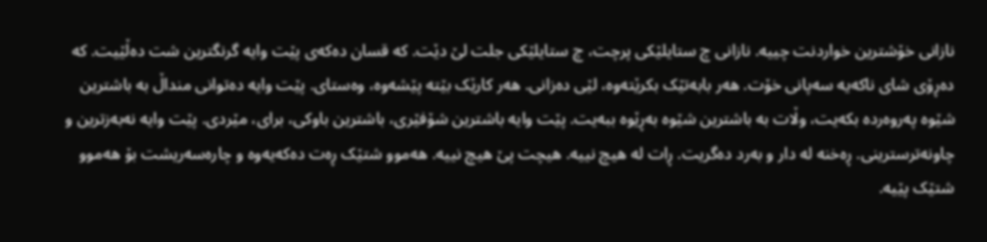نازانی خۆشترین خواردنت چییە. نازانی چ ستایلێکی پرچت، چ ستایلێکی جلت لێ دێت. کە قسان دەکەی پێت وایە گرنگترین شت دەڵێیت. کە دەڕۆی شای ناکەیە سەپانی خۆت. هەر بابەتێک بکرێتەوە، لێی دەزانی. هەر کارێک بێتە پێشەوە، وەستای. پێت وایە دەتوانی منداڵ بە باشترین شێوە پەروەردە بکەیت، وڵات بە باشترین شێوە بەڕێوە ببەیت. پێت وایە باشترین شۆفێری، باشترین باوکی، برای، مێردی. پێت وایە نەبەزترین و چاونەترسترینی. ڕەخنە لە دار و بەرد دەگریت. ڕات لە هیچ نییە. هیچت پێ هیچ نییە. هەموو شتێک ڕەت دەکەیەوە و چارەسەریشت بۆ هەموو شتێک پێیە.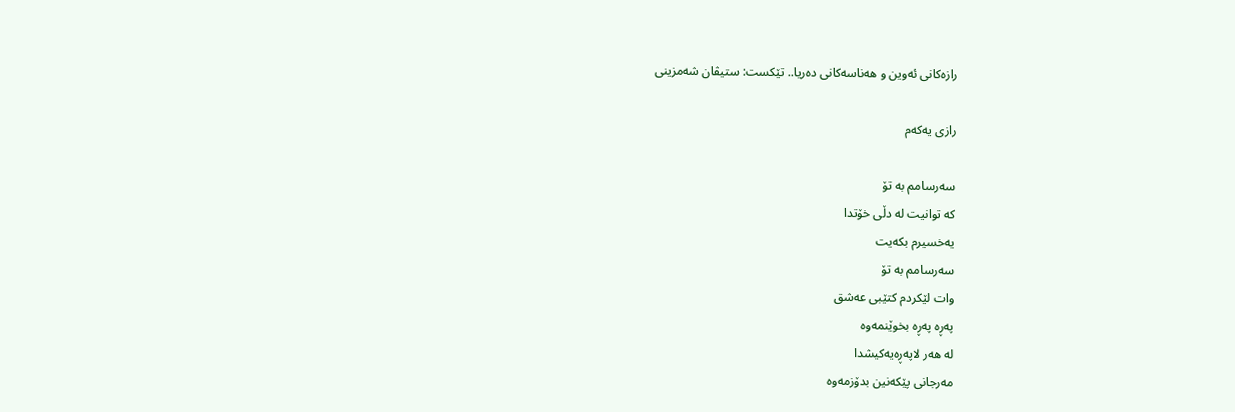رازەکانی ئەوین و هەناسەکانی دەریا.. تێکست: ستیڤان شەمزینی

رازی یەکەم

سەرسامم بە تۆ
کە توانیت لە دڵی خۆتدا
یەخسیرم بکەیت
سەرسامم بە تۆ
وات لێکردم کتێبی عەشق
پەڕە پەڕە بخوێنمەوە
لە هەر لاپەڕەیەکیشدا
مەرجانی پێکەنین بدۆزمەوە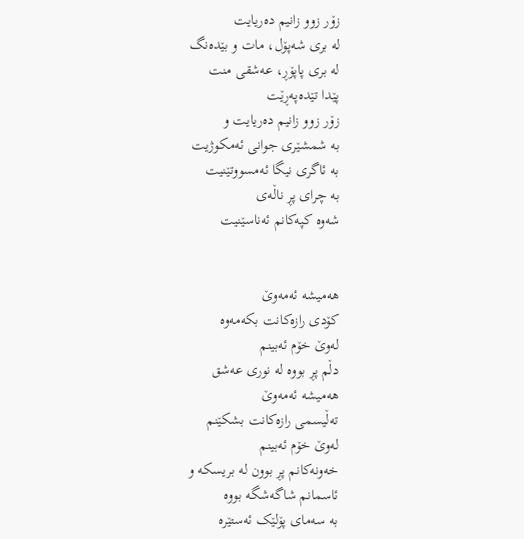زۆر زوو زانیم دەریایت
لە بری شەپۆل، مات و بێدەنگ
لە بری پاپۆڕ، عەشقی منت
پێدا تێدەپەڕێت
زۆر زوو زانیم دەریایت و
بە شمشێری جوانی ئەمکوژیت
بە ئاگری نیگا ئەمسووتێنیت
بە چرای پڕ ناڵەی
شەوە کپەکانم ئەناسێنیت


هەمیشە ئەمەوێ
کۆدی رازەکانت بکەمەوە
لەوێ خۆم ئەبینم
دڵم پڕ بووە لە نوری عەشق
هەمیشە ئەمەوێ
تەڵیسمی رازەکانت بشکێنم
لەوێ خۆم ئەبینم
خەونەکانم پڕ بوون لە بریسکە و
ئاسمانم شاگەشگە بووە
بە سەمای پۆلێک ئەستێرە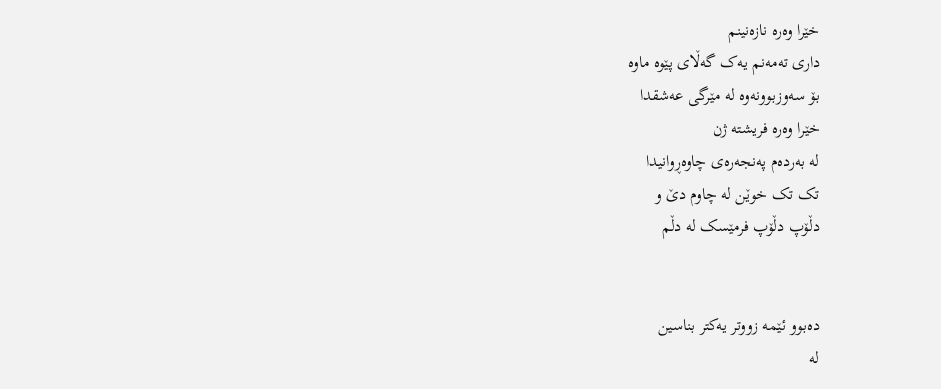خێرا وەرە نازەنینم
داری تەمەنم یەک گەڵای پێوە ماوە
بۆ سەوزبوونەوە لە مێرگی عەشقدا
خێرا وەرە فریشتە ژن
لە بەردەم پەنجەرەی چاوەڕوانیدا
تک تک خوێن لە چاوم دێ و
دڵۆپ دڵۆپ فرمێسک لە دڵم


دەبوو ئێمە زووتر یەکتر بناسین
لە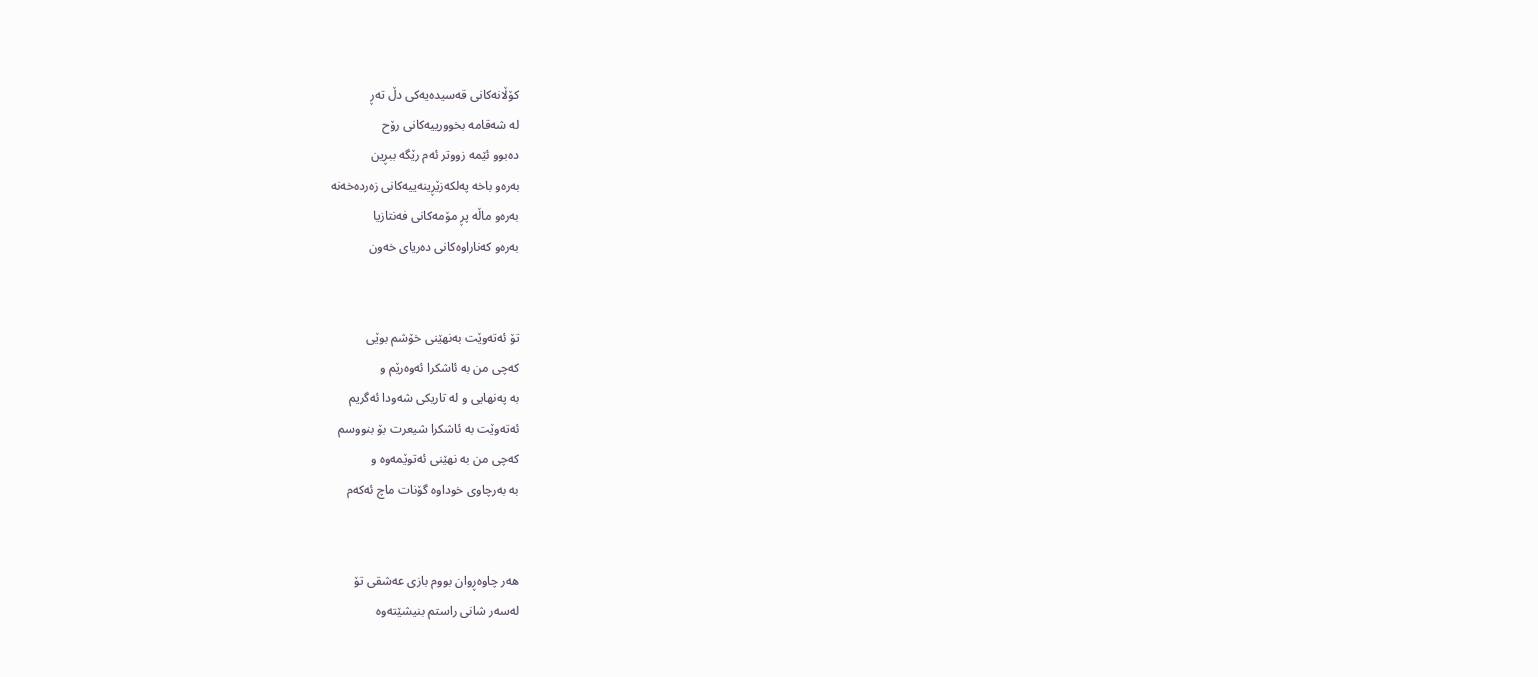کۆڵانەکانی قەسیدەیەکی دڵ تەڕ
لە شەقامە بخوورییەکانی رۆح
دەبوو ئێمە زووتر ئەم رێگە ببڕین
بەرەو باخە پەلکەزێڕینەییەکانی زەردەخەنە
بەرەو ماڵە پڕ مۆمەکانی فەنتازیا
بەرەو کەناراوەکانی دەریای خەون


تۆ ئەتەوێت بەنهێنی خۆشم بوێی
کەچی من بە ئاشکرا ئەوەرێم و
بە پەنهایی و لە تاریکی شەودا ئەگریم
ئەتەوێت بە ئاشکرا شیعرت بۆ بنووسم
کەچی من بە نهێنی ئەتوێمەوە و
بە بەرچاوی خوداوە گۆنات ماچ ئەکەم


هەر چاوەڕوان بووم بازی عەشقی تۆ
لەسەر شانی راستم بنیشێتەوە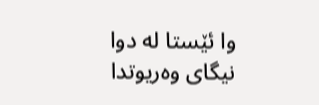وا ئێستا لە دوا نیگای وەریوتدا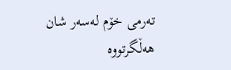تەرمی خۆم لەسەر شان هەڵگرتووە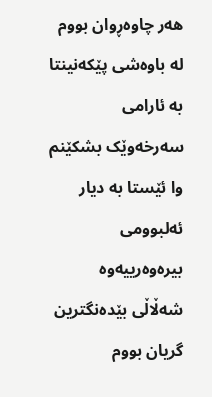هەر چاوەڕوان بووم لە باوەشی پێکەنینتا
بە ئارامی سەرخەوێک بشکێنم
وا ئێستا بە دیار ئەلبوومی بیرەوەرییەوە
شەڵاڵی بێدەنگترین گریان بووم